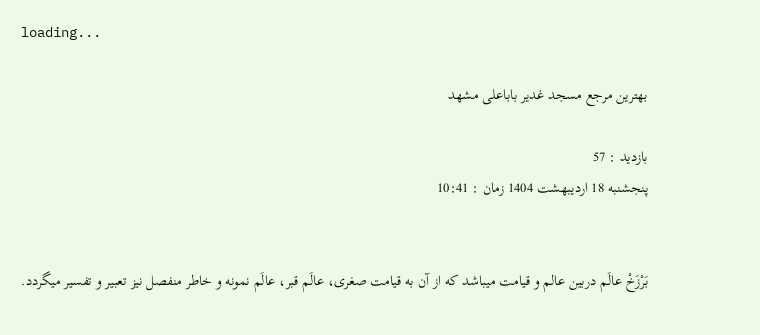loading...

بهترین مرجع مسجد غدیر باباعلی مشهد

بازدید : 57
پنجشنبه 18 ارديبهشت 1404 زمان : 10:41


بَرْزَخْ عالَم دربین عالم و قیامت میباشد که از آن به قیامت صغری، عالَم قبر، عالَم نمونه و خاطر منفصل نیز تعبیر و تفسیر میگردد.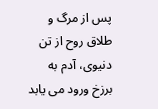پس از مرگ و طلاق روح از تن دنیوی، آدم به برزخ ورود می یابد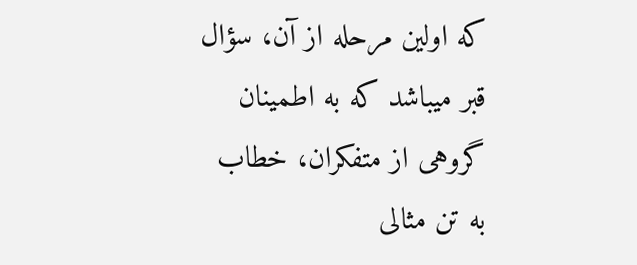که او‌لین مرحله از آن، سؤال قبر میباشد که به اطمینان گروهی از متفکران، خطاب به تن مثالی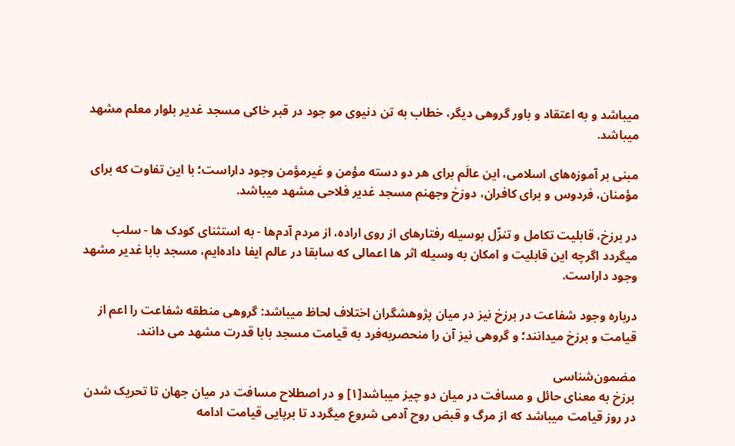میباشد و به اعتقاد و باور گروهی دیگر، خطاب به تن دنیوی مو جود در قبر خاکی مسجد غدیر بلوار معلم مشهد میباشد.

مبنی بر آموزه‌های اسلامی، این عالَم برای هر دو دسته مؤمن و غیرمؤمن وجود داراست؛ با این تفاوت که برای مؤمنان، فردوس و برای کافران، دوزخ وجهنم مسجد غدیر فلاحی مشهد میباشد.

در برزخ، قابلیت تکامل و تنزّل بوسیله رفتارهای از روی اراده، از مردم آدم‌ها - به استثنای کودک ها - سلب میگردد اگرچه این قابلیت و امکان به وسیله اثر ها اعمالی که سابقا در عالم ایفا داده‌ایم، مسجد بابا غدیر مشهد وجود داراست.

درباره وجود شفاعت در برزخ نیز در میان پژوهشگران اختلاف لحاظ میباشد: گروهی منطقه شفاعت را اعم از قیامت و برزخ میدانند؛ و گروهی نیز آن را منحصربه‌فرد به قیامت مسجد بابا قدرت مشهد می دانند.

مضمون‌‌شناسی
برزخ به معنای حائل و مسافت در میان دو چیز میباشد[۱] و در اصطلاح مسافت در میان جهان تا تحریک شدن در روز قیامت میباشد که از مرگ و قبض روح آدمی شروع میگردد تا برپایی قیامت ادامه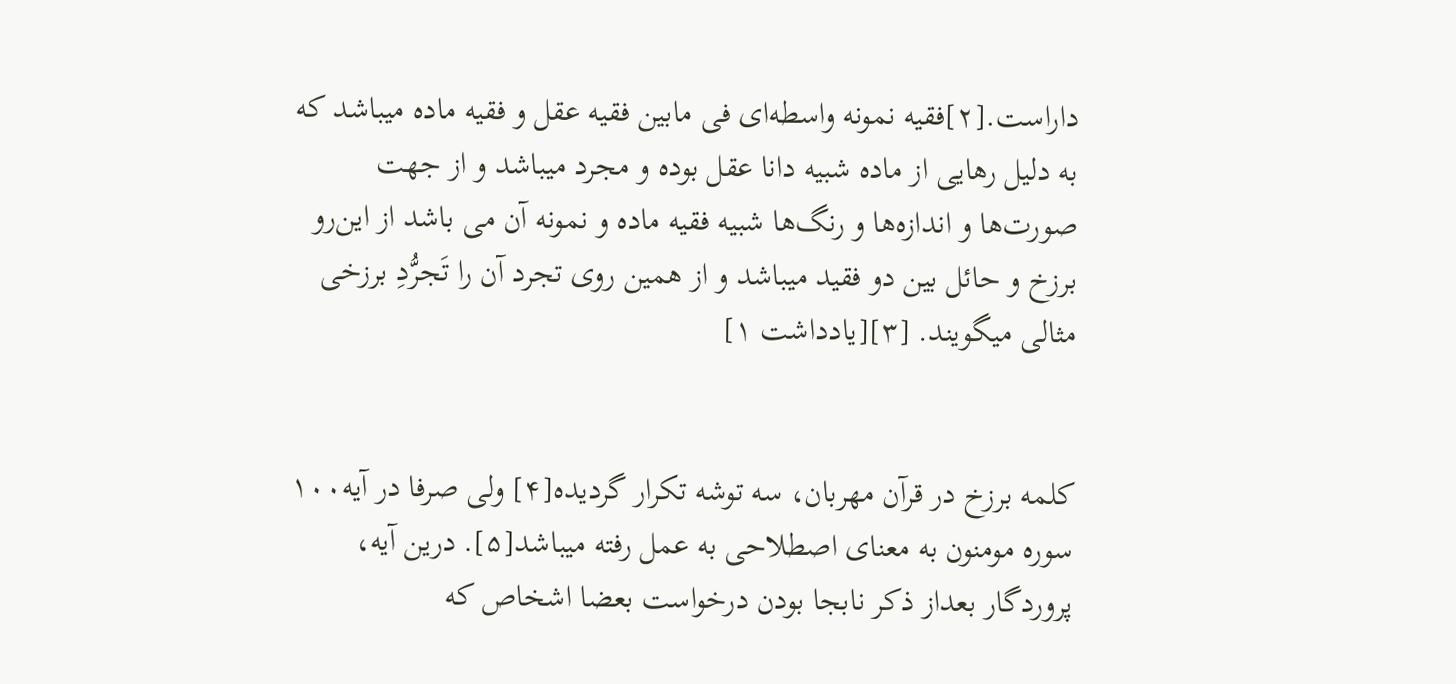داراست.[۲]فقیه نمونه واسطه‌ای فی مابین فقیه عقل و فقیه ماده میباشد که به دلیل رهایی از ماده شبیه دانا عقل بوده و مجرد میباشد و از جهت صورت‌ها و اندازه‌ها و رنگ‌ها شبیه فقیه ماده و نمونه آن می باشد از این‌رو برزخ و حائل بين دو فقید میباشد و از همین روی تجرد آن را تَجرُّدِ برزخی مثالی میگویند. [۳][یادداشت ۱]


کلمه برزخ در قرآن مهربان، سه توشه تکرار گردیده[۴] ولی صرفا در آیه۱۰۰ سوره مومنون به معنای اصطلاحی به ‌عمل رفته میباشد[۵]. درین آیه، پروردگار بعداز ذکر نابجا بودن درخواست بعضا اشخاص که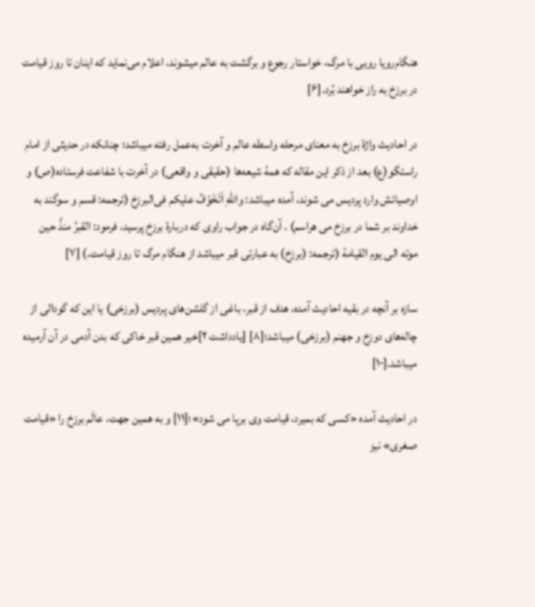هنگام‌رویا رویی با مرگ، خواستار رجوع و برگشت به عالم میشوند، اعلام می‌نماید که اینان تا روز قیامت در برزخ به راز خواهند بُرد.[۶]

در احادیث واژۀ برزخ به معنای مرحله واسطه عالم و آخرت به‌عمل رفته میباشد؛ چنانکه در حدیثی از امام راستگو(ع) بعد از ذکر این مقاله که همۀ شیعه‌ها (حقیقی و واقعی) در آخرت با شفاعت فرستاده(ص) و اوصیائش وارد پردیس می شوند، آمده میباشد: واللهِ اَتَخَوّفُ علیکم فی‌البرزخ (ترجمه: قسم و سوگند به خداوند بر شما در برزخ می هراسم) . آن‌گاه در جواب راوی که دربارۀ برزخ پرسید، فرمود: القبرُ منذُ حین موته الی یوم القیامة (ترجمه: (برزخ) به عبارتی قبر میباشد از هنگام مرگ تا روز قیامت.) [۷]

سازه بر آنچه در بقیه احادیث آمده، هدف از قبر، باغی از گلشن‌های پردیس (برزخی) یا این که گودالی از چاله‌های دوزخ و جهنم (برزخی) میباشد؛[۸] [یادداشت ۲]خیر همین قبر خاکی که بدن آدمی در آن آرمیده میباشد.[۱۰]

در احادیث آمده «کسی که بمیرد، قیامت وی برپا می شود»؛[۱۱] و به همین جهت، عالَم برزخ را «قیامت صغری» نیز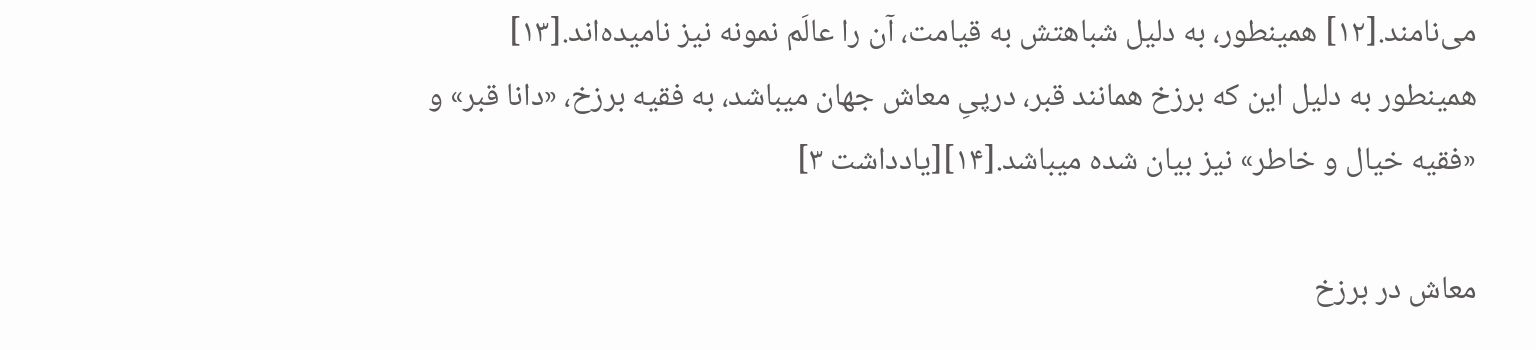می‌نامند.[۱۲] همینطور، به دلیل شباهتش به قیامت، آن را عالَم نمونه نیز نامیده‌اند.[۱۳] همینطور به دلیل این که برزخ همانند قبر، درپیِ معاش جهان میباشد، به فقیه برزخ، «دانا قبر» و «فقیه خیال و خاطر» نیز بیان شده میباشد.[۱۴][یادداشت ۳]

معاش در برزخ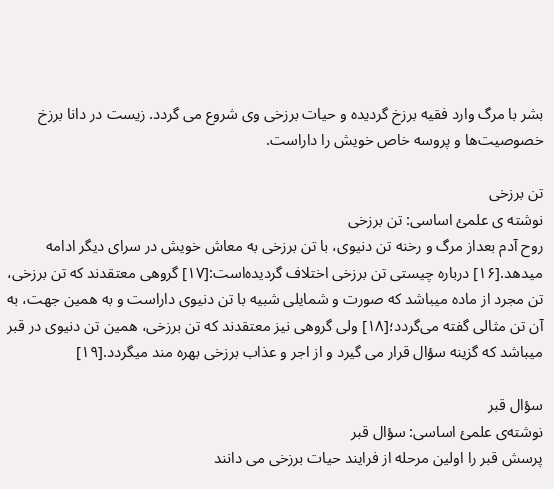بشر با مرگ وارد فقیه برزخ گردیده و حیات برزخی وی شروع می گردد. زیست در دانا برزخ خصوصیت‌ها و پروسه خاص خویش را داراست.

تن برزخی
نوشته ی علمیٔ اساسی: تن برزخی
روح آدم بعداز مرگ و رخنه‌ تن دنیوی، با تن برزخی به معاش خویش در سرای دیگر ادامه میدهد.[۱۶] درباره چیستی تن برزخی اختلاف گردیده‌است:[۱۷] گروهی معتقدند که تن برزخی، تن مجرد از ماده میباشد که صورت و شمایلی شبیه با تن دنیوی داراست و به همین جهت، به آن تن مثالی گفته می‌گردد؛[۱۸] ولی گروهی نیز معتقدند که تن برزخی، همین تن دنیوی در قبر میباشد که گزینه سؤال قرار می گیرد و از اجر و عذاب برزخی بهره مند میگردد.[۱۹]

سؤال قبر
نوشته‌ی علمیٔ اساسی: سؤال قبر
پرسش قبر را او‌لین مرحله از فرایند حیات برزخی می دانند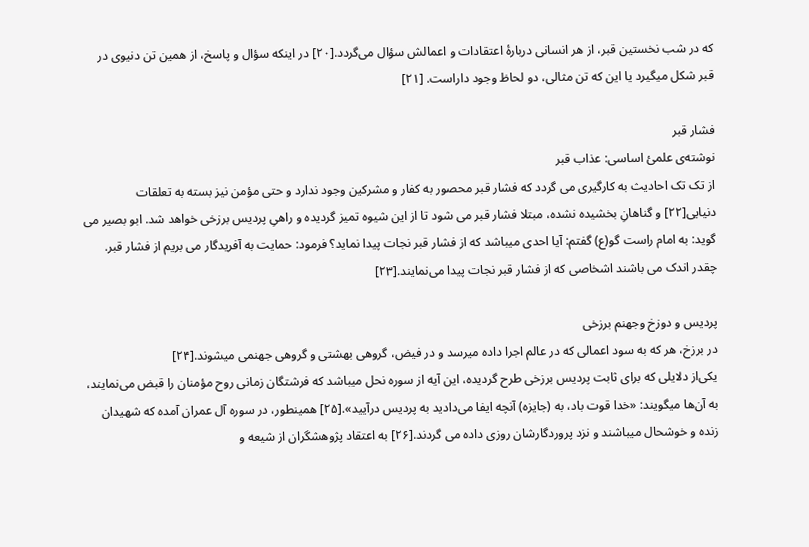که در شب نخستین قبر، از هر انسانی دربارۀ اعتقادات و اعمالش سؤال می‌گردد.[۲۰] در اینکه سؤال و پاسخ، از همین تن دنیوی در قبر شکل میگیرد یا این که تن مثالی، دو لحاظ وجود داراست. [۲۱]

فشار قبر
نوشته‌ی علمیٔ اساسی: عذاب قبر
از تک تک احادیث به کارگیری می گردد که فشار قبر محصور به کفار و مشرکین وجود ندارد و حتی مؤمن نیز بسته به تعلقات دنیایی[۲۲] و گناهانِ بخشیده نشده، مبتلا فشار قبر می شود تا از این شیوه تمیز گردیده و راهیِ پردیس برزخی خواهد شد. ابو بصیر می گوید: به امام راست گو(ع) گفتم: آیا احدی میباشد که از فشار قبر نجات پیدا نماید؟ فرمود: حمایت به آفریدگار می بریم از فشار قبر. چقدر اندک می باشند اشخاصی که از فشار قبر نجات پیدا می‌نمایند.[۲۳]

پردیس و دوزخ وجهنم برزخی
در برزخ، هر که به سود اعمالی که در عالم اجرا داده میرسد و در فیض، گروهی بهشتی و گروهی جهنمی میشوند.[۲۴]
یکی‌از دلایلی که برای ثابت پردیس برزخی طرح گردیده، این آیه از سوره نحل میباشد که فرشتگان زمانی روح مؤمنان را قبض می‌نمایند، به آن‌ها میگویند: «خدا قوت باد، به (جایزه) آنچه ایفا می‌دادید به پردیس درآیید».[۲۵] همینطور، در سوره آل عمران آمده که شهیدان زنده و خوشحال میباشند و نزد پروردگارشان روزی داده می گردند.[۲۶] به اعتقاد پژوهشگران از شیعه و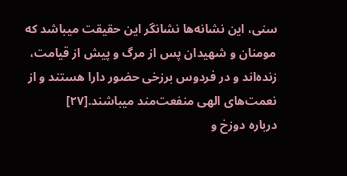سنی، این نشانه‌ها نشانگر این حقیقت میباشد که مومنان و شهیدان پس از مرگ و پیش از قیامت، زنده‌اند و در فردوس برزخی حضور دارا هستند و از نعمت‌های الهی منفعت‌مند میباشند.[۲۷]
درباره دوزخ و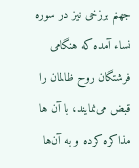جهنم برزخی نیز در سوره نساء آمده که هنگامی فرشتگان روح ظالمان را قبض می‌نمایند، با آن ها مذاکره کرده و به آن‌ها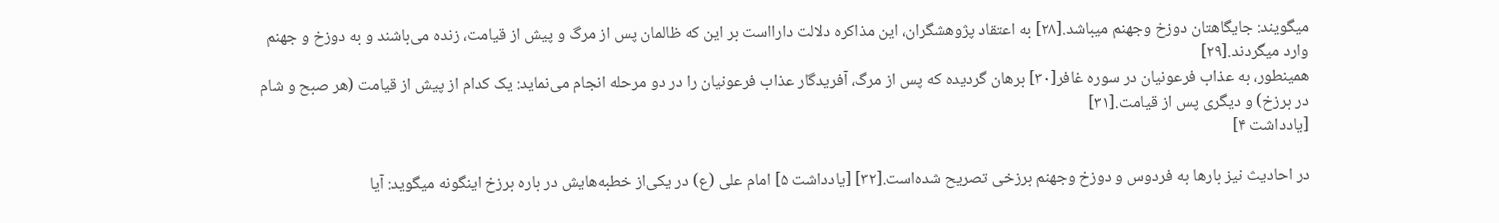میگویند: جایگاهتان دوزخ وجهنم میباشد.[۲۸] به اعتقاد پژوهشگران، این مذاکره دلالت دارااست بر این که ظالمان پس از مرگ و پیش از قیامت، زنده می‌باشند و به دوزخ و جهنم وارد میگردند.[۲۹]
همینطور، به عذاب فرعونیان در سوره غافر[۳۰] برهان گردیده که پس از مرگ، آفریدگار عذاب فرعونیان را در دو مرحله انجام می‌نماید: یک کدام از پیش از قیامت (هر صبح و شام در برزخ) و دیگری پس از قیامت.[۳۱]
[یادداشت ۴]

در احادیث نیز بارها به فردوس و دوزخ وجهنم برزخی تصریح شد‌ه‌است.[۳۲] [یادداشت ۵] امام علی (ع) در یکی‌از خطبه‌هایش در باره برزخ اینگونه میگوید: آيا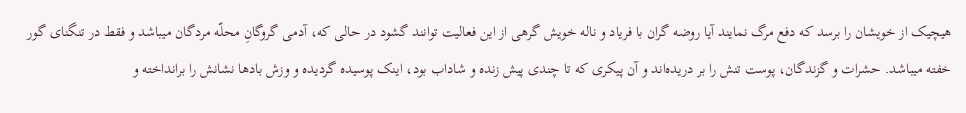هیچیک از خویشان را برسد که دفع مرگ نمایند آيا روضه گران با فریاد و ناله خویش گرهى از این فعالیت توانند گشود در حالى که، آدمى گروگانِ محلّه مردگان میباشد و فقط در تنگناى گور خفته میباشد. حشرات و گزندگان، پوست تنش را بر دریده‌اند و آن پیكرى که تا چندى پیش زنده و شاداب بود، اینک پوسیده گردیده و وزش بادها نشانش را برانداخته و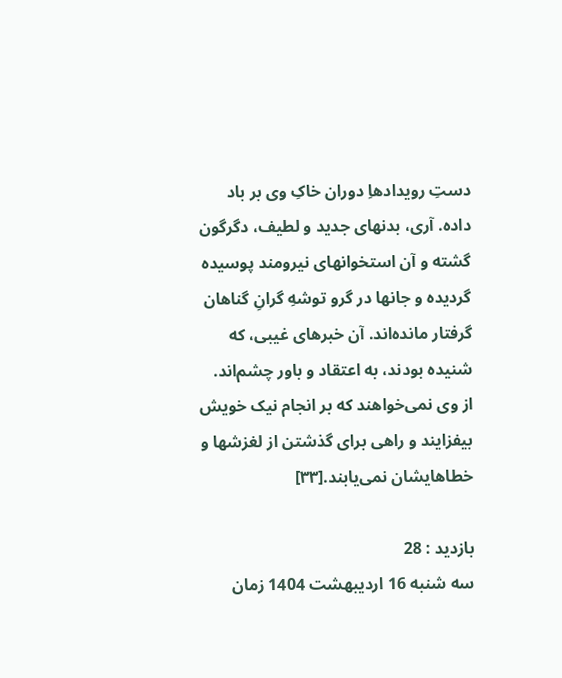دستِ رویدادهاِ دوران خاکِ وی بر باد داده. آرى، بدنهاى جدید و لطیف، دگرگون گشته و آن استخوانهاى نیرومند پوسیده گردیده و جانها در گرو توشهِ گرانِ گناهان گرفتار ما‌نده‌اند. آن خبرهاى غیبى، که شنیده بودند، به اعتقاد و باور چشم‌اند. از وی نمى‌خواهند که بر انجام نیک خویش بیفزایند و راهى براى گذشتن از لغزشها و خطاهایشان نمی‌یابند.[۳۳]

بازدید : 28
سه شنبه 16 ارديبهشت 1404 زمان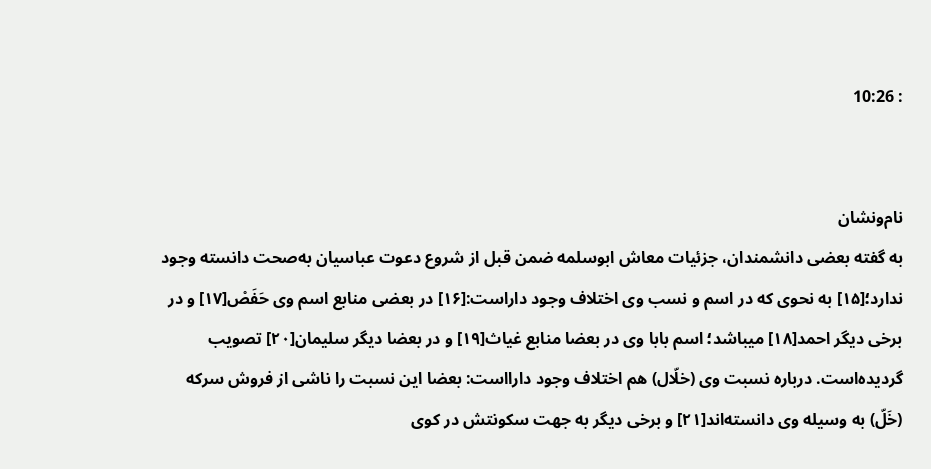: 10:26


نام‌و‌نشان
به گفته بعضی دانشمندان، جزئیات معاش ابوسلمه ضمن قبل از شروع دعوت عباسیان به‌صحت دانسته وجود ندارد؛[۱۵] به نحوی که در اسم و نسب وی اختلاف وجود داراست:[۱۶] در بعضی منابع اسم وی حَفَصْ[۱۷] و در برخی دیگر احمد[۱۸] میباشد؛ اسم بابا وی در بعضا منابع غیاث[۱۹] و در بعضا دیگر سلیمان[۲۰] تصویب گردیده‌است. درباره نسبت وی (خلّال) هم اختلاف وجود دارااست: بعضا این نسبت را ناشی از فروش سرکه (خَلّ) به وسیله وی دانسته‌اند[۲۱] و برخی دیگر به جهت سکونتش در کوی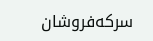سرکه‌فروشان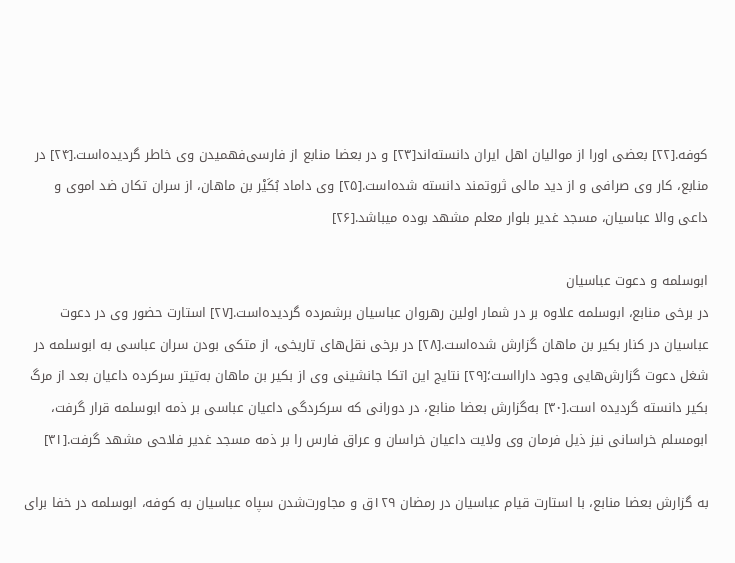کوفه.[۲۲] بعضی او‌را از موالیان اهل ایران دانسته‌اند[۲۳] و در بعضا منابع از فارسی‌فهمیدن وی خاطر گردیده‌است.[۲۴] در منابع، کار وی صرافی و از دید مالی ثروتمند دانسته شد‌ه‌است.[۲۵] وی داماد بُکَیْر بن ماهان، از سران تکان ضد اموی و داعی والا عباسیان، مسجد غدیر بلوار معلم مشهد بوده میباشد.[۲۶]

ابوسلمه و دعوت عباسیان
در برخی منابع، ابوسلمه علاوه بر در شمار او‌لین رهروان عباسیان برشمرده گردیده‌است.[۲۷] استارت حضور وی در دعوت عباسیان در کنار بکیر بن ماهان گزارش شد‌ه‌است.[۲۸] در برخی نقل‌های تاریخی، از متکی بودن سران عباسی به ابوسلمه در شغل دعوت گزارش‌هایی وجود دارااست؛[۲۹] نتایج این اتکا جانشینی وی از بکیر بن ماهان به‌تیتر سرکرده داعیان بعد از مرگ بکیر دانسته گردیده است.[۳۰] به‌گزارش بعضا منابع، در دورانی که سرکردگی داعیان عباسی بر ذمه ابوسلمه قرار گرفت، ابومسلم خراسانی نیز ذیل فرمان وی ولایت داعیان خراسان و عراق فارس را بر ذمه مسجد غدیر فلاحی مشهد گرفت.[۳۱]

به گزارش بعضا منابع، با استارت قیام عباسیان در رمضان ۱۲۹ق و مجاورت‌شدن سپاه عباسیان به کوفه، ابوسلمه در خفا برای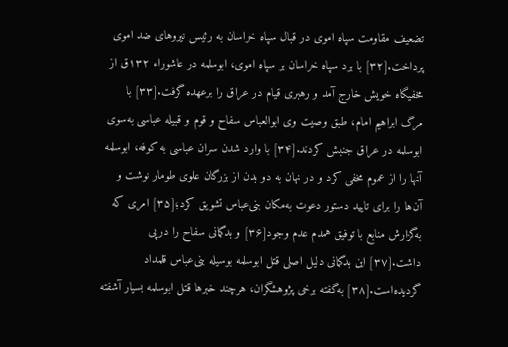تضعیف مقاومت سپاه اموی در قبال سپاه خراسان به رئیس نیروهای ضد اموی پرداخت.[۳۲] با برد سپاه خراسان بر سپاه اموی، ابوسلمه در عاشوراء ۱۳۲ق از مخفیگاه خویش خارج آمد و رهبری قیام در عراق را برعهده گرفت.[۳۳] با مرگ ابراهیم امام، طبق وصیت وی ابوالعباس سفاح و قوم و قبیله عباسی به‌سوی ابوسلمه در عراق جنبش کردند.[۳۴] با وارد شدن سران عباسی به کوفه، ابوسلمه آنها را از عموم مخفی کرد و در نهان به دو بدن از بزرگان علوی طومار نوشت و آن‌ها را برای تایید دستور دعوت به‌مکان بنی‌عباس تشویق کرد؛[۳۵] امری که به‌گزارش منابع با توفیق همدم عدم وجود[۳۶] و بدگمانی سفاح را درپی داشت.[۳۷] این بدگمانی دلیل اصلی قتل ابوسلمه بوسیله بنی‌عباس قلمداد گردیده‌است.[۳۸] به‌گفته برخی پژوهشگران، هرچند خبرها قتل ابوسلمه بسیار آشفته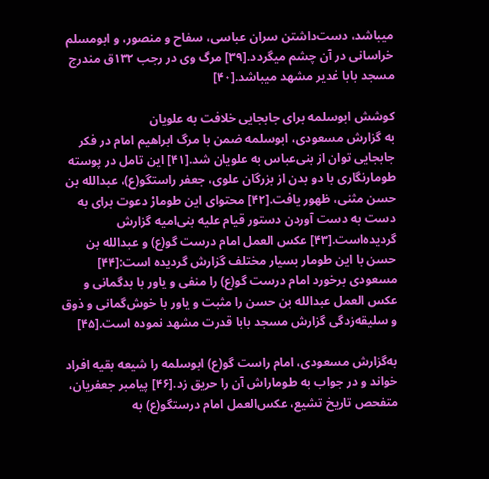میباشد، دست‌داشتن سران عباسی، سفاح و منصور، و ابومسلم خراسانی در آن چشم میگردد.[۳۹] مرگ وی در رجب ۱۳۲ق مندرج مسجد بابا غدیر مشهد میباشد.[۴۰]

کوشش ابوسلمه برای جابجایی خلافت به علویان
به گزارش مسعودی، ابوسلمه ضمن با مرگ ابراهیم امام در فکر جابجایی توان از بنی‌عباس به علویان شد.[۴۱] این تامل در پوسته طومار‌نگاری با دو بدن از بزرگان علوی، جعفر راستگو(ع)، عبدالله بن حسن مثنی، ظهور یافت.[۴۲] محتوای این طومارْ دعوت برای به دست به دست آوردن دستور قیام علیه بنی‌امیه گزارش گردیده‌است.[۴۳] عکس العمل امام درست گو(ع) و عبدالله بن حسن با این طومار بسیار مختلف گزارش گردیده است:[۴۴] مسعودی برخورد امام درست گو(ع) را منفی و یاور با بدگمانی و عکس العمل عبدالله بن حسن را مثبت و یاور با خوش‌گمانی و ذوق و سلیقه‌زدگی گزارش مسجد بابا قدرت مشهد نموده است.[۴۵]

به‌گزارش مسعودی، امام راست گو(ع) ابوسلمه را شیعه بقیه افراد خواند و در جواب به طومار‌اش آن را حریق زد.[۴۶] پیامبر جعفریان، متفحص تاریخ تشیع، عکس‌العمل امام درستگو(ع) به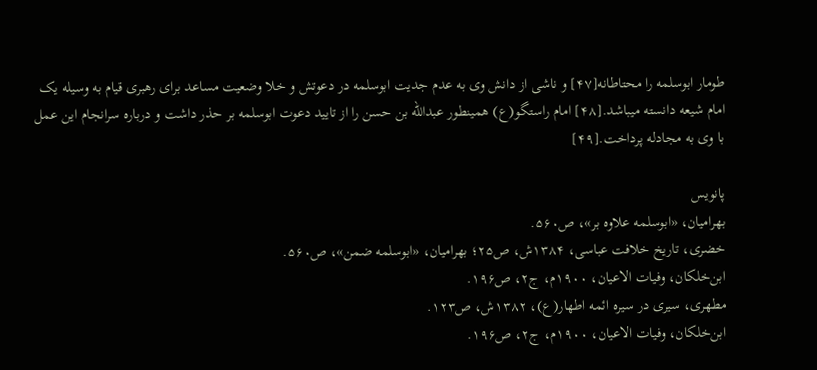طومار ابوسلمه را محتاطانه[۴۷] و ناشی از دانش وی به عدم جدیت ابوسلمه در دعوتش و خلا وضعیت مساعد برای رهبری قیام به وسیله یک امام شیعه دانسته میباشد.[۴۸] امام راستگو(ع) همینطور عبدالله بن حسن را از تایید دعوت ابوسلمه بر حذر داشت و درباره سرانجام این عمل با وی به مجادله پرداخت.[۴۹]

پانویس
بهرامیان، «ابوسلمه علاوه بر»، ص۵۶۰.
خضری، تاریخ خلافت عباسی، ۱۳۸۴ش، ص۲۵؛ بهرامیان، «ابوسلمه ضمن»، ص۵۶۰.
ابن‌خلکان، وفیات الاعیان، ۱۹۰۰م، ج۲، ص۱۹۶.
مطهری، سیری در سیره ائمه اطهار(ع)، ۱۳۸۲ش، ص۱۲۳.
ابن‌خلکان، وفیات الاعیان، ۱۹۰۰م، ج۲، ص۱۹۶.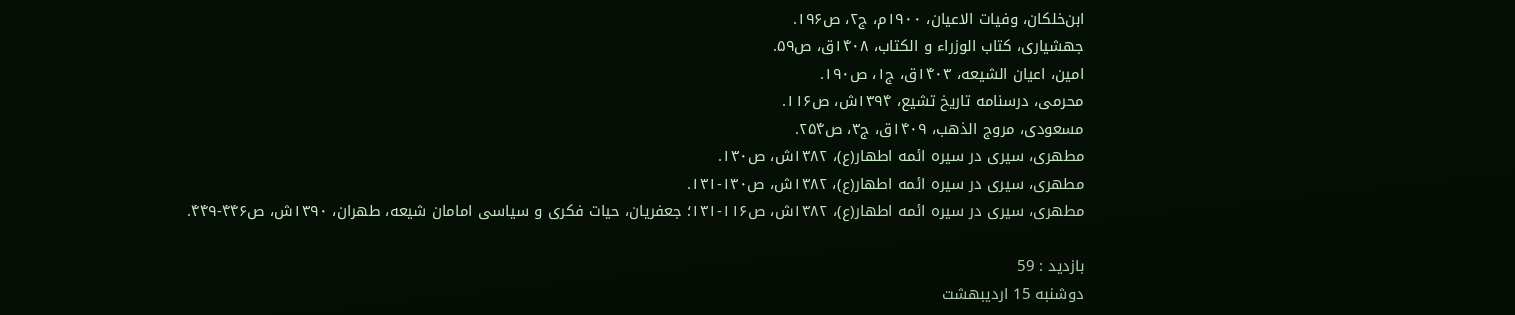ابن‌خلکان، وفیات الاعیان، ۱۹۰۰م، ج۲، ص۱۹۶.
جهشیاری، کتاب الوزراء و الکتاب، ۱۴۰۸ق، ص۵۹.
امین، اعیان الشیعه، ۱۴۰۳ق، ج۱، ص۱۹۰.
محرمی، درسنامه تاریخ تشیع، ۱۳۹۴ش، ص۱۱۶.
مسعودی، مروج الذهب، ۱۴۰۹ق، ج۳، ص۲۵۴.
مطهری، سیری در سیره ائمه اطهار(ع)، ۱۳۸۲ش، ص۱۳۰.
مطهری، سیری در سیره ائمه اطهار(ع)، ۱۳۸۲ش، ص۱۳۰-۱۳۱.
مطهری، سیری در سیره ائمه اطهار(ع)، ۱۳۸۲ش، ص۱۱۶-۱۳۱؛ جعفریان، حیات فکری و سیاسی امامان شیعه، طهران، ۱۳۹۰ش، ص۴۴۶-۴۴۹.

بازدید : 59
دوشنبه 15 ارديبهشت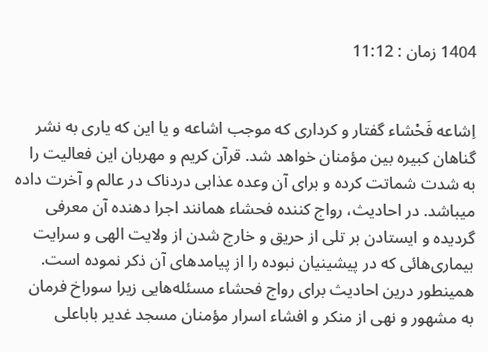1404 زمان : 11:12


اِشاعه فَحْشاء گفتار و کرداری که موجب اشاعه و یا این که یاری به نشر گناهان کبیره بین مؤمنان خواهد شد. قرآن کریم و مهربان این فعالیت را به شدت شماتت کرده و برای آن وعده عذابی دردناک در عالم و آخرت داده میباشد. در احادیث، رواج کننده فحشاء همانند اجرا دهنده آن معرفی گردیده و ایستادن بر تلی از حریق و خارج شدن از ولایت الهی و سرایت بیماری‌هائی که در پیشینیان نبوده را از پیامدهای آن ذکر نموده است. همینطور درین احادیث برای رواج فحشاء مسئله‌هایی زیرا سوراخ فرمان به مشهور و نهی از منکر و افشاء اسرار مؤمنان مسجد غدیر باباعلی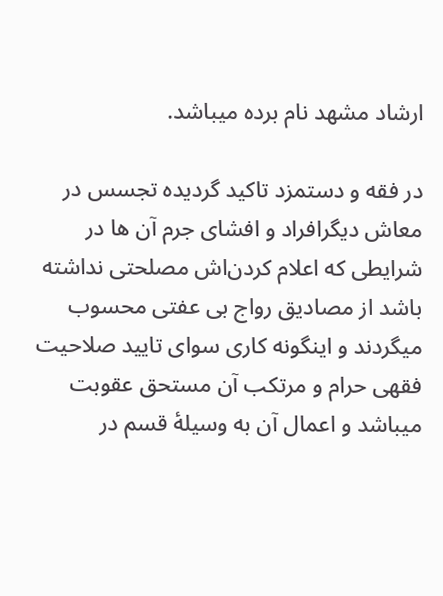ارشاد مشهد نام برده میباشد.

در فقه و دستمزد تاکید گردیده تجسس در معاش دیگرافراد و افشای جرم‌ آن ها در شرایطی که اعلام کردن‌اش مصلحتی نداشته باشد از مصادیق رواج بی عفتی محسوب میگردند و اینگونه کاری سوای تایید صلاحیت فقهی حرام و مرتکب آن مستحق عقوبت میباشد و اعمال آن به وسیلۀ قسم در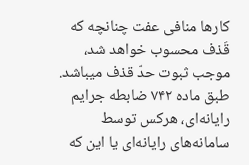کارها منافی عفت چنانچه که قَذف محسوب خواهد شد، موجب ثبوت حدّ قذف میباشد. طبق ماده ۷۴۲ ضابطه جرایم رایانه‌ای، هرکس توسط سامانه‌های رایانه‌ای یا این که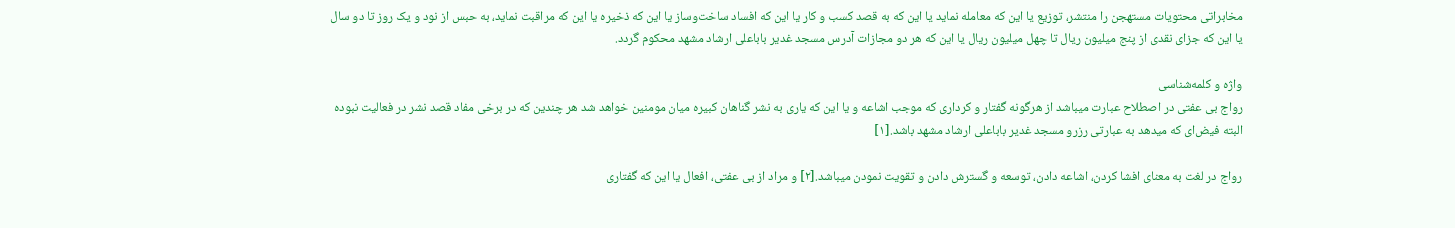مخابراتی محتویات مستهجن را منتشر، توزیع یا این که معامله نماید یا این که به قصد کسب و کار یا این که افساد ساخت‌و‌ساز یا این که ذخیره یا این که مراقبت نماید، به حبس از نود و یک روز تا دو سال یا این که جزای نقدی از پنج میلیون ریال تا چهل میلیون ریال یا این که هر دو مجازات آدرس مسجد غدیر باباعلی ارشاد مشهد محکوم گردد.

واژه و کلمه‌شناسی
رواج بی عفتی در اصطلاح عبارت میباشد از هرگونه گفتار و کرداری که موجب اشاعه و یا این که یاری به نشر گناهان کبیره میان مومنین خواهد شد هر چندین که در برخی مفاد قصد نشر در فعالیت نبوده البته فیض‌ای که میدهد به عبارتی رزرو مسجد غدیر باباعلی ارشاد مشهد باشد.[۱]

رواج در لغت به معنای افشا کردن، اشاعه دادن، توسعه و گسترش دادن و تقویت نمودن میباشد.[۲] و مراد از بی عفتی، افعال یا این که گفتاری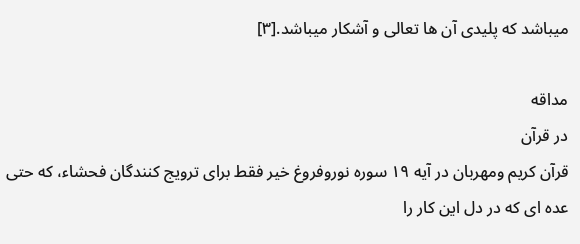میباشد که پلیدی آن ها تعالی و آشکار میباشد.[۳]

مداقه
در قرآن
قرآن کریم ومهربان در آیه ۱۹ سوره نوروفروغ خیر فقط برای ترویج کنندگان فحشاء، که حتی عده ای که در دل این کار را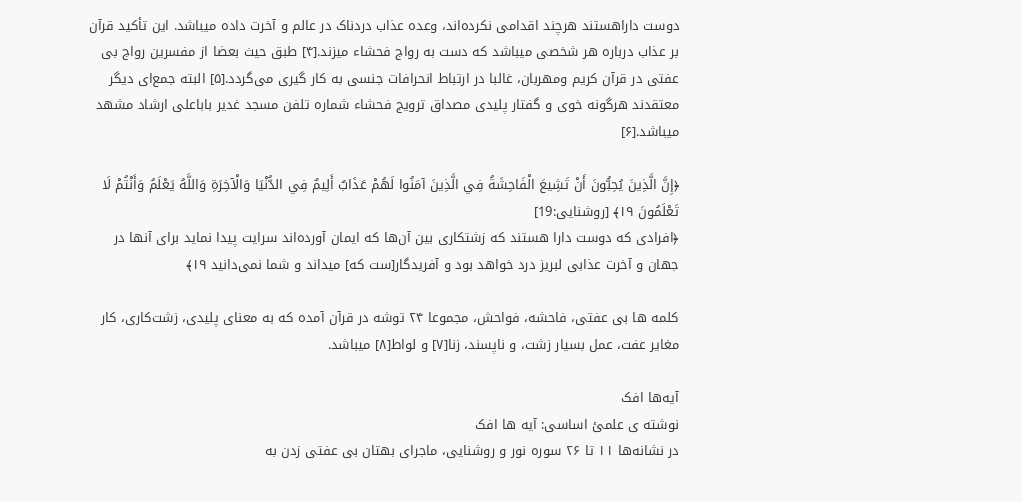دوست دارا‌هستند هرچند اقدامی نکرده‌اند، وعده عذاب دردناک در عالم و آخرت داده میباشد. این تأکید قرآن بر عذاب درباره هر شخصی میباشد که دست به رواج فحشاء میزند.[۴] طبق حیث بعضا از مفسرین رواج بی عفتی در قرآن کریم ومهربان، غالبا در ارتباط انحرافات جنسی به کار گیری می‌گردد.[۵] البته جمع‌ای دیگر معتقدند هرگونه خوی و گفتار پلیدی مصداق ترویج فحشاء شماره تلفن مسجد غدیر باباعلی ارشاد مشهد میباشد.[۶]

﴿إِنَّ الَّذِينَ يُحِبُّونَ أَنْ تَشِيعَ الْفَاحِشَةُ فِي الَّذِينَ آمَنُوا لَهُمْ عَذَابٌ أَلِيمٌ فِي الدُّنْيَا وَالْآخِرَةِ وَاللَّهُ يَعْلَمُ وَأَنْتُمْ لَا تَعْلَمُونَ ١٩﴾ [روشنایی:19]
﴿افرادی که دوست دارا هستند که زشتکاری بین آن‌ها که ایمان آورده‌اند سرایت پیدا نماید برای آنها در جهان و آخرت عذابی لبریز درد خواهد بود و آفریدگار[ست که] میداند و شما نمی‌دانید ١٩﴾

کلمه ها بی عفتی، فاحشه، فواحش، مجموعا ۲۴ توشه در قرآن آمده که به معنای پلیدی، زشت‌کاری، کار مغایر عفت، عمل بسیار زشت، و ناپسند، زنا[۷] و لواط[۸] میباشد.

آیه‌ها افک
نوشته ی علمیٔ اساسی: آیه ها افک
در نشانه‌ها ۱۱ تا ۲۶ سوره نور و روشنایی، ماجرای بهتان بی عفتی زدن به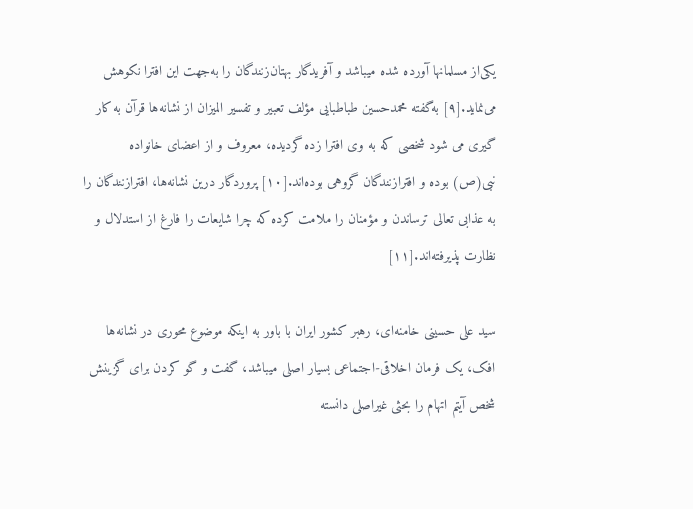یکی‌از مسلمانها آورده شده میباشد و آفریدگار بهتان‌زنندگان را به‌جهت این افترا نکوهش می‌نماید.[۹] به‌گفته محمدحسین طباطبایی مؤلف تعبیر و تفسیر المیزان از نشانه‌ها قرآن به کار گیری می شود شخصی که به وی افترا زده گردیده، معروف و از اعضای خانواده نبی(ص) بوده و افترا‌زنندگان گروهی بوده‌اند.[۱۰] پروردگار درین نشانه‌ها، افترا‌زنندگان را به عذابی تعالی ترساندن و مؤمنان را ملامت کرده که چرا شایعات را فارغ از استدلال و نظارت پذیرفته‌اند.[۱۱]

سید علی حسینی خامنه‌ای، رهبر کشور ایران با باور به اینکه موضوع محوری در نشانه‌ها افک، یک فرمان اخلاقی-اجتماعی بسیار اصلی میباشد، گفت و گو کردن برای گزینش شخص آیتم اتهام را بحثی غیراصلی دانسته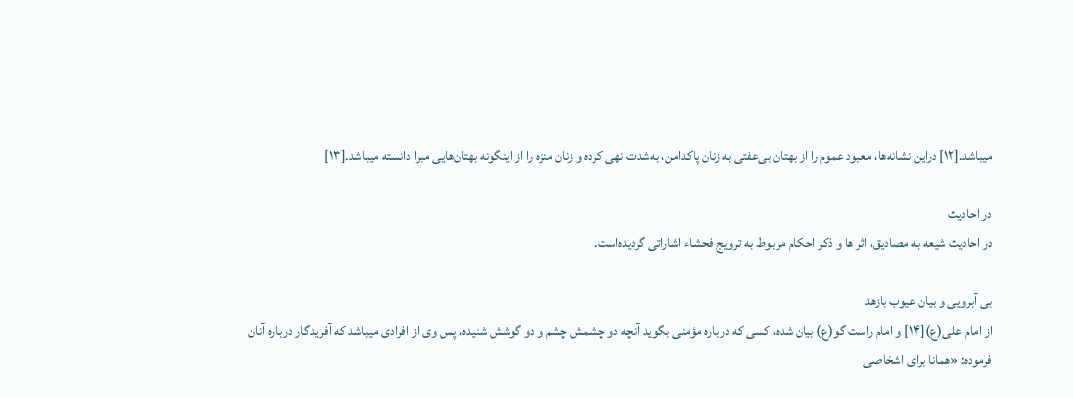میباشد.[۱۲] در‌این نشانه‌ها، معبود عموم را از بهتان بی‌عفتی به زنان پاکدامن، به‌شدت نهی کرده و زنان منزه را از اینگونه بهتان‌هایی مبرا دانسته میباشد.[۱۳]

در احادیث
در احادیث شیعه به مصادیق، اثر ها و ذکر احکام مربوط به ترویج فحشاء اشاراتی گردیده‌است.

بی آبرویی و بیان عیوب بازهد
از امام علی(ع)[۱۴] و امام راست گو(ع) بیان شده، کسی که درباره مؤمنی بگوید آنچه دو چشمش چشم و دو گوشش شنیده، پس وی از افرادی میباشد که آفریدگار درباره آنان فرموده: «همانا برای اشخاصی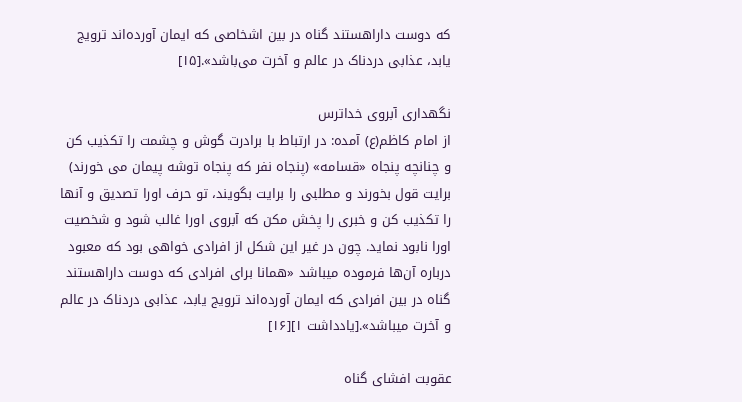که دوست دارا‌هستند گناه در بین اشخاصی که ایمان آورده‌اند ترویج یابد، عذابی دردناک در عالم و آخرت می‌باشد».[۱۵]

نگهداری آبروی خداترس
از امام کاظم(ع) آمده: در ارتباط با برادرت گوش و چشمت را تکذیب کن و چنانچه پنجاه «قسامه» (پنجاه نفر که پنجاه توشه پیمان می خورند) برایت قول بخورند و مطلبی را برایت بگویند، تو حرف اورا تصدیق و آنها را تکذیب کن و خبری را پخش مکن که آبروی او‌را غالب شود و شخصیت اورا نابود نماید. چون در غیر این شکل از افرادی خواهی بود که معبود درباره آن‌ها فرموده میباشد «همانا برای افرادی که دوست دارا‌هستند گناه در بین افرادی که ایمان آورده‌اند ترویج یابد، عذابی دردناک در عالم و آخرت میباشد».[یادداشت ۱][۱۶]

عقوبت افشای گناه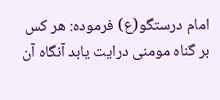امام درستگو(ع) فرموده: هر کس بر گناه مومنی درایت یابد آنگاه آن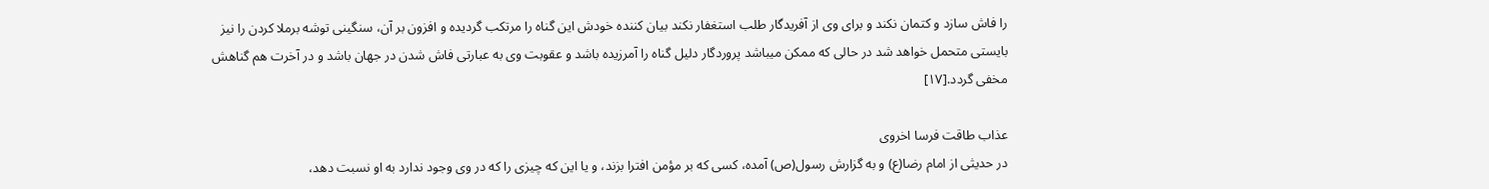را فاش سازد و کتمان نکند و برای وی از آفریدگار طلب استغفار نکند بیان کننده خودش این گناه را مرتکب گردیده و افزون بر آن، سنگینی توشه برملا کردن را نیز بایستی متحمل خواهد شد در حالی که ممکن میباشد پروردگار دلیل گناه را آمرزیده باشد و عقوبت وی به عبارتی فاش شدن در جهان باشد و در آخرت هم گناهش مخفی گردد.[۱۷]

عذاب طاقت فرسا اخروی
در حدیثی از امام رضا(ع) و به گزارش رسول(ص) آمده، کسی که بر مؤمن افترا بزند، و یا این که چیزی را که در وی وجود ندارد به او نسبت دهد،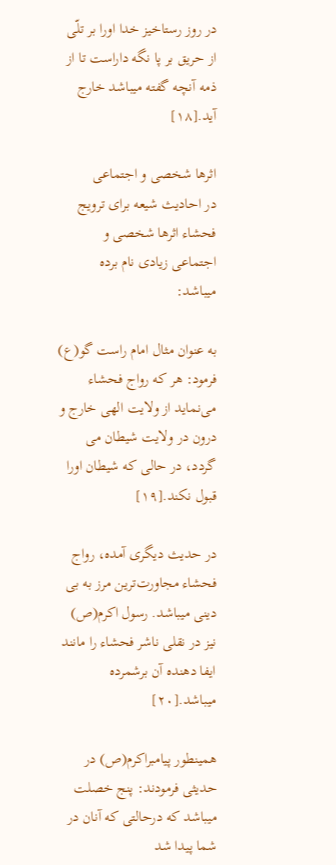در روز رستاخیز خدا اورا بر تلّی از حریق بر پا نگه داراست تا از ذمه آنچه گفته میباشد خارج آید.[۱۸]

اثرها شخصی و اجتماعی
در احادیث شیعه برای ترویج فحشاء اثرها شخصی و اجتماعی زیادی نام برده میباشد:

به عنوان مثال امام راست گو(ع) فرمود: هر که رواج فحشاء می‌نماید از ولایت الهی خارج و درون در ولایت شیطان می گردد، در حالی که شیطان او‌را قبول نکند.[۱۹]

در حدیث دیگری آمده، رواج فحشاء مجاورت‌ترین مرز به بی دینی میباشد. رسول اکرم(ص) نیز در نقلی ناشر فحشاء را مانند ایفا دهنده آن برشمرده میباشد.[۲۰]

همینطور پیامبراکرم(ص) در حدیثی فرمودند: پنج خصلت میباشد که در‌حالتی که آنان در شما پیدا شد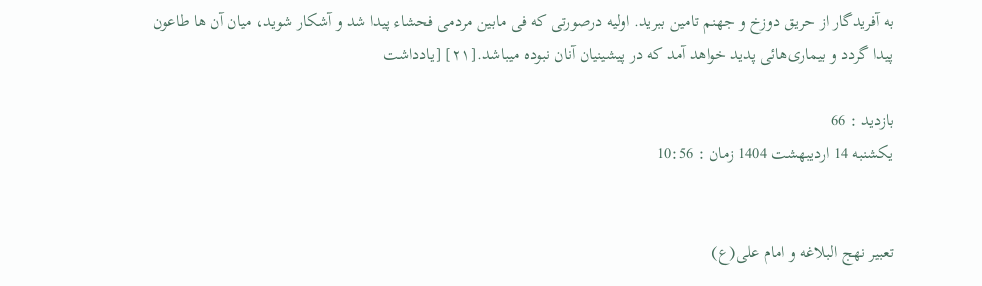به آفریدگار از حریق دوزخ و جهنم تامین ببرید. اولیه درصورتی که فی مابین مردمی فحشاء پیدا شد و آشکار شوید، میان آن ها طاعون پیدا گردد و بیماری‌هائی پدید خواهد آمد که در پیشینیان آنان نبوده میباشد.[۲۱] [یادداشت

بازدید : 66
يکشنبه 14 ارديبهشت 1404 زمان : 10:56


تعبیر نهج البلاغه و امام علی(ع)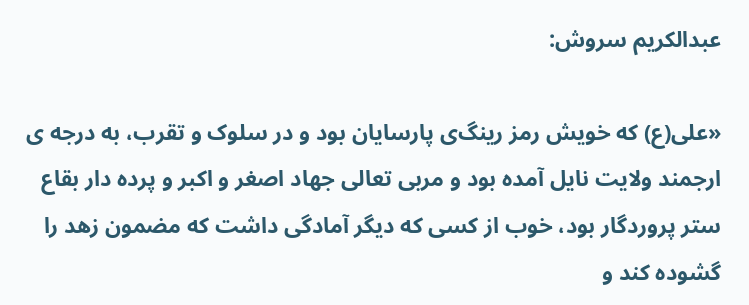عبدالکریم سروش:

«علی(ع) که خویش رمز رینگ‌ی پارسایان بود و در سلوک و تقرب، به درجه ی ارجمند ولایت نایل آمده بود و مربی تعالی جهاد اصغر و اکبر و پرده دار بقاع ستر پروردگار بود، خوب از کسی که دیگر آمادگی داشت که مضمون‌ زهد را گشوده کند و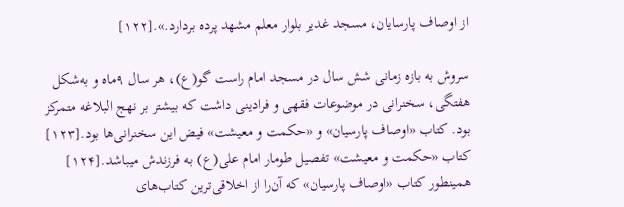از اوصاف پارسایان، مسجد غدیر بلوار معلم مشهد پرده بردارد.».[۱۲۲]

سروش به بازه زمانی شش سال در مسجد امام راست گو(ع)، هر سال ۹ماه و به‌شکل هفتگی، سخنرانی در موضوعات فقهی و فرادینی داشت که بیشتر بر نهج البلاغه متمرکز بود. کتاب «اوصاف پارسیان» و «حکمت و معیشت» فیض این سخنرانی‌ها بود.[۱۲۳] کتاب «حکمت و معیشت» تفصیل طومار امام علی(ع) به فرزندش میباشد.[۱۲۴] همینطور کتاب «اوصاف پارسیان» که آن‌را از اخلاقی‌ترین کتاب‌های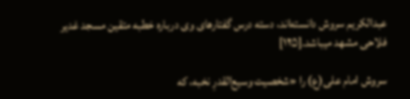عبدالکریم سروش دانسته‌اند، دسته درس گفتارهای وی درباره خطبه متقین مسجد غدیر فلاحی مشهد میباشد.[۱۲۵]

سروش امام علی(ع) را «شخصیت وسیع‌القدرِ نخبه، که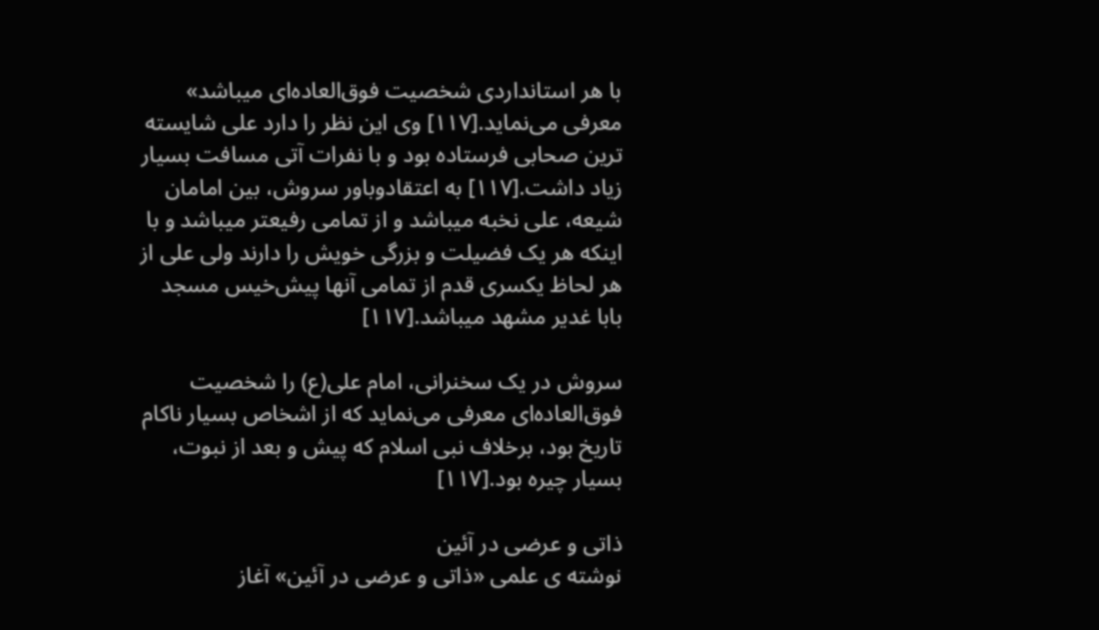با هر استانداردی شخصیت فوق‌العاده‌ای میباشد» معرفی می‌نماید.[۱۱۷] وی این نظر را دارد علی شایسته ترین صحابی فرستاده بود و با نفرات آتی مسافت بسیار زیاد داشت.[۱۱۷] به اعتقادوباور سروش، بین امامان شیعه، علی نخبه میباشد و از تمامی رفیعتر میباشد و با اینکه هر یک فضیلت و بزرگی خویش را دارند ولی علی از هر لحاظ یکسری قدم از تمامی آنها پیش‌خیس مسجد بابا غدیر مشهد میباشد.[۱۱۷]

سروش در یک سخنرانی، امام علی(ع) را شخصیت فوق‌العاده‌ای معرفی می‌نماید که از اشخاص بسیار ناکام تاریخ بود، برخلاف نبی اسلام که پیش و بعد از نبوت، بسیار چیره بود.[۱۱۷]

ذاتی و عرضی در آئین
نوشته ی علمی «ذاتی و عرضی در آئین» آغاز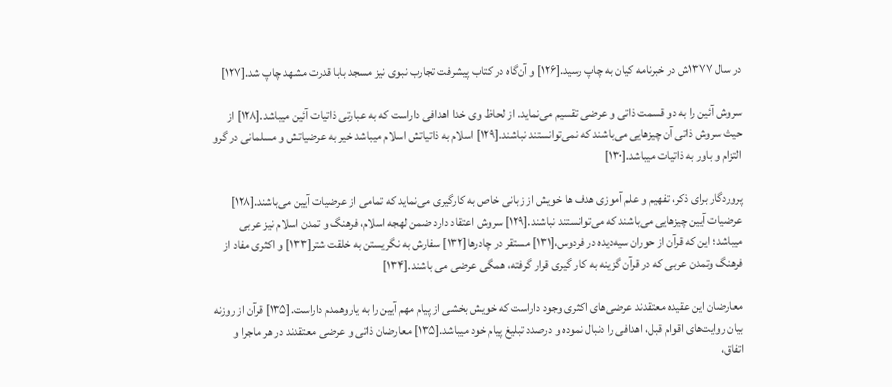در سال ۱۳۷۷ش در خبرنامه کیان به چاپ رسید.[۱۲۶] و آن‌گاه در کتاب پیشرفت تجارب نبوی نیز مسجد بابا قدرت مشهد چاپ شد.[۱۲۷]

سروش آئین را به دو قسمت ذاتی و عرضی تقسیم می‌نماید. از لحاظ وی خدا اهدافی داراست که به عبارتی ذاتیات آئین میباشد.[۱۲۸] از حیث سروش ذاتی آن چیزهایی می‌باشند که نمی‌توانستند نباشند.[۱۲۹] اسلام به ذاتیاتش اسلام میباشد خیر به عرضیاتش و مسلمانی در گرو التزام و باور به ذاتیات میباشد.[۱۳۰]

پروردگار برای ذکر، تفهیم و علم آموزی هدف ها خویش از زبانی خاص به کارگیری می‌نماید که تمامی از عرضیات آیین می‌باشند.[۱۲۸] عرضیات آیین چیزهایی می‌باشند که می‌توانستند نباشند.[۱۲۹] سروش اعتقاد دارد ضمن لهجه اسلام، فرهنگ و تمدن اسلام نیز عربی میباشد؛ این که قرآن از حوران سیه‌دیده در فردوس،[۱۳۱] مستقر در چادر‌ها[۱۳۲] سفارش به نگریستن به خلقت شتر[۱۳۳] و اکثری مفاد از فرهنگ وتمدن عربی که در قرآن گزینه به کار گیری قرار گرفته، همگی عرضی می باشند.[۱۳۴]

معارضان این عقیده معتقدند عرضی‌های اکثری وجود داراست که خویش بخشی از پیام مهم آیین را به یاروهمدم داراست.[۱۳۵] قرآن از روزنه بیان روایت‌های اقوام قبل، اهدافی را دنبال نموده و درصدد تبلیغ پیام خود میباشد.[۱۳۵] معارضان ذاتی و عرضی معتقدند در هر ماجرا و اتفاق،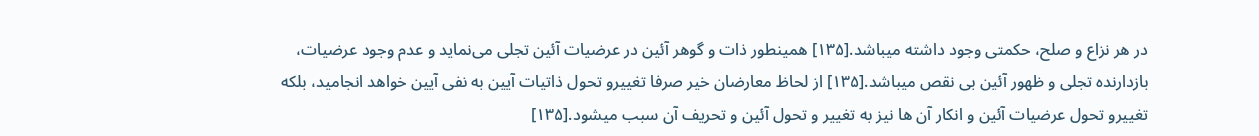در هر نزاع و صلح، حکمتی وجود داشته میباشد.[۱۳۵] همینطور ذات و گوهر آئین در عرضیات آئین تجلی می‌نماید و عدم وجود عرضیات، بازدارنده تجلی و ظهور آئین بی نقص میباشد.[۱۳۵] از لحاظ معارضان خیر صرفا تغییر‌و تحول ذاتیات آیین به نفی آیین خواهد انجامید، بلکه تغییر‌و تحول عرضیات آئین و انکار آن ها نیز به تغییر و تحول آئین و تحریف آن سبب میشود.[۱۳۵]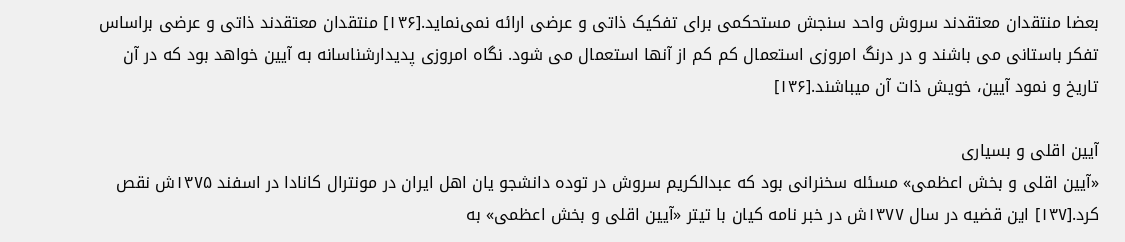بعضا منتقدان معتقدند سروش واحد سنجش مستحکمی برای تفکیک ذاتی و عرضی ارائه نمی‌نماید.[۱۳۶] منتقدان معتقدند ذاتی و عرضی براساس تفکر باستانی می باشند و در درنگ امروزی استعمال کم کم از آنها استعمال می شود. نگاه امروزی پدیدارشناسانه به آیین خواهد بود که در آن تاریخ و نمود آیین، خویش ذات آن میباشند.[۱۳۶]

آیین اقلی و بسیاری
«آیین اقلی و بخش اعظمی» مسئله سخنرانی بود که عبدالکریم سروش در توده دانشجو یان اهل ایران در مونترال کانادا در اسفند ۱۳۷۵ش نقص‌ کرد.[۱۳۷] این قضیه در سال ۱۳۷۷ش در خبر نامه کیان با تیتر «آیین اقلی و بخش اعظمی» به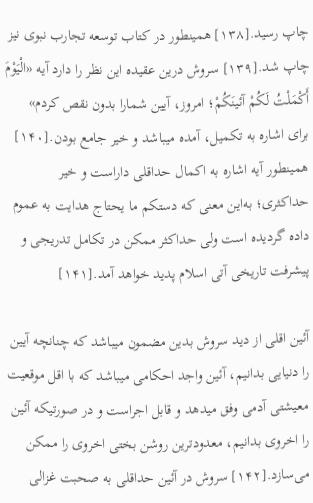چاپ رسید.[۱۳۸] همینطور در کتاب توسعه تجارب نبوی نیز چاپ شد.[۱۳۹] سروش درین عقیده این نظر را دارد آیه «الْیَوْمَ أَکْمَلْتُ لَکُمْ آئینَکُمْ؛ امروز، آیین شمارا بدون نقص کردم» برای اشاره به تکمیل، آمده میباشد و خیر جامع بودن.[۱۴۰] همینطور آیه اشاره به اکمال حداقلی داراست و خیر حداکثری؛ به‌این معنی که دستکم ما یحتاج هدایت به عموم داده گردیده است ولی حداکثر ممکن در تکامل تدریجی و پیشرفت تاریخی آتی اسلام پدید خواهد آمد.[۱۴۱]

آئین اقلی از دید سروش بدین مضمون‌ میباشد که چنانچه آیین را دنیایی بدانیم، آئین واجد احکامی میباشد که با اقل موقعیت معیشتی آدمی وفق میدهد و قابل اجراست و در صورتیکه آئین را اخروی بدانیم، معدود‌ترین روشن بختی اخروی را ممکن می‌سازد.[۱۴۲] سروش در آئین حداقلی به صحبت غزالی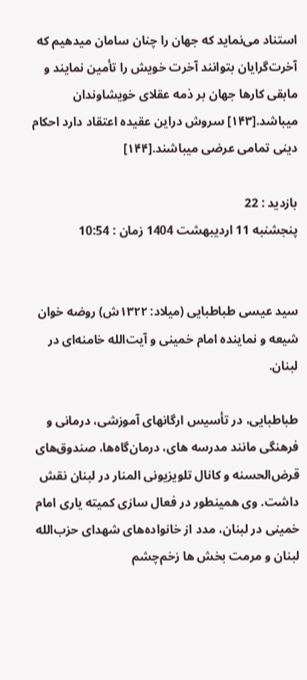استناد می‌نماید که جهان را چنان سامان میدهیم که آخرت‌گرایان بتوانند آخرت خویش را تأمین نمایند و مابقی کارها جهان بر ذمه عقلای خویشاوندان میباشد.[۱۴۳] سروش در‌این عقیده اعتقاد دارد احکام دینی تمامی عرضی میباشند.[۱۴۴]

بازدید : 22
پنجشنبه 11 ارديبهشت 1404 زمان : 10:54


سید عیسی طباطبایی (میلاد: ۱۳۲۲ش) روضه خوان شیعه و نماینده امام خمینی و آیت‌الله خامنه‌ای در لبنان.

طباطبایی، در تأسیس ارگانهای آموزشی، درمانی و فرهنگی مانند مدرسه های، درمان‌گاه‌ها، صندوق‌های قرض‌الحسنه و کانال تلویزیونی المنار در لبنان نقش داشت. وی همینطور در فعال سازی کمیته یاری امام خمینی در لبنان، مدد از خانواده‌های شهدای حزب‌الله لبنان و مرمت بخش ها زخم‌چشم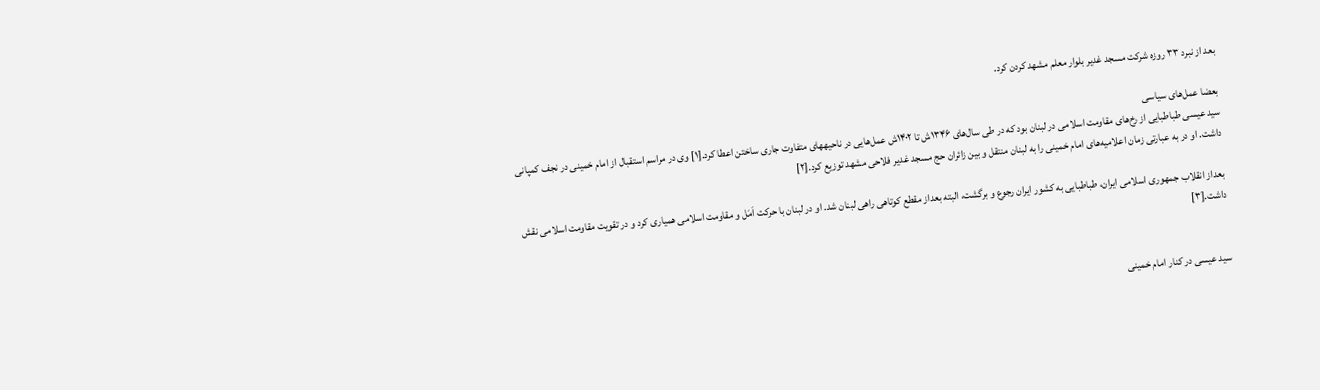بعد از نبرد ۳۳ روزه شرکت مسجد غدیر بلوار معلم مشهد کردن کرد.

بعضا عمل‌های سیاسی
سید عیسی طباطبایی از رخ‌های مقاومت اسلامی در لبنان بود که در طی سال‌های ۱۳۴۶ش تا ۱۴۰۲ش عمل‌هایی در ناحیههای متفاوت جاری ساختن اعطا کرد.[۱] وی در مراسم استقبال از امام خمینی در نجف کمپانی داشت. او در به عبارتی زمان اعلامیه‌های امام خمینی را به لبنان منتقل و بین زائران حج مسجد غدیر فلاحی مشهد توزیع کرد.[۲]

بعداز انقلاب جمهوری اسلامی ایران، طباطبایی به کشور ایران رجوع و برگشت، البته بعداز مقطع کوتاهی راهی لبنان شد. او در لبنان با حرکت اَمَل و مقاومت اسلامی همیاری کرد و در تقویت مقاومت اسلامی نقش داشت.[۳]


سید عیسی در کنار امام خمینی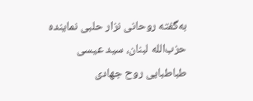به‌گفته روحانی نزار حلبی نماینده حزب‌الله لبنان، سید عیسی طباطبایی روح جهادی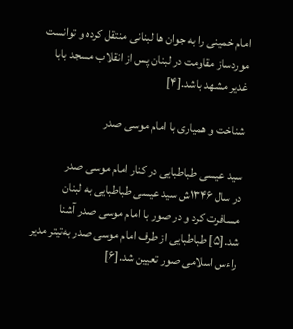امام خمینی را به جوان ها لبنانی منتقل کرده و توانست مورد‌ساز مقاومت در لبنان پس از انقلاب مسجد بابا غدیر مشهد باشد.[۴]

شناخت و همیاری با امام موسی صدر

سید عیسی طباطبایی در کنار امام موسی صدر
در سال ۱۳۴۶ش سید عیسی طباطبایی به لبنان مسافرت کرد و در صور با امام موسی صدر آشنا شد.[۵] طباطبایی از طرف امام موسی صدر به‌تیتر مدیر راءس اسلامی صور تعیین شد.[۶]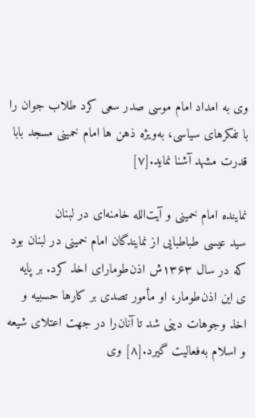وی به امداد امام موسی صدر سعی کرد طلاب جوان را با تفکر‌های سیاسی، به‌ویژه ذهن ها امام خمینی مسجد بابا قدرت مشهد آشنا نماید.[۷]

نماینده امام خمینی و آیت‌الله خامنه‌ای در لبنان
سید عیسی طباطبایی از نمایندگان امام خمینی در لبنان بود که در سال ۱۳۶۳ش اذن‌طومار‌ای اخذ کرد. بر پایه ی این اذن‌طومار، او مأمور تصدی بر کارها حسبیه و اخذ وجوهات دینی شد تا آنان‌را در جهت اعتلای شیعه و اسلام به‌فعالیت گیرد.[۸] وی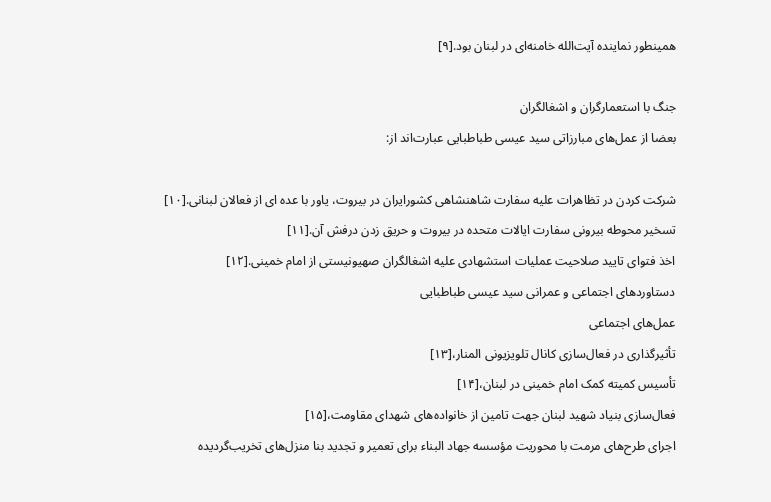همینطور نماینده آیت‌الله خامنه‌ای در لبنان بود.[۹]

جنگ با استعمارگران و اشغالگران
بعضا از عمل‌های مبارزاتی سید عیسی طباطبایی عبارت‌اند از:

شرکت کردن در تظاهرات علیه سفارت شاهنشاهی کشور‌ایران در بیروت، یاور با عده ای از فعالان لبنانی.[۱۰]
تسخیر محوطه بیرونی سفارت ایالات متحده در بیروت و حریق زدن درفش آن.[۱۱]
اخذ فتوای تایید صلاحیت عملیات استشهادی علیه اشغالگران صهیونیستی از امام خمینی.[۱۲]
دستاوردهای اجتماعی و عمرانی سید عیسی طباطبایی
عمل‌های اجتماعی
تأثیرگذاری در فعال‌سازی کانال تلویزیونی المنار،[۱۳]
تأسیس کمیته کمک امام خمینی در لبنان،[۱۴]
فعال‌ساز‌ی بنیاد شهید لبنان جهت تامین از خانواده‌های شهدای مقاومت،[۱۵]
اجرای طرح‌های مرمت با محوریت مؤسسه جهاد البناء برای تعمیر و تجدید بنا منزل‌های تخریب‌گردیده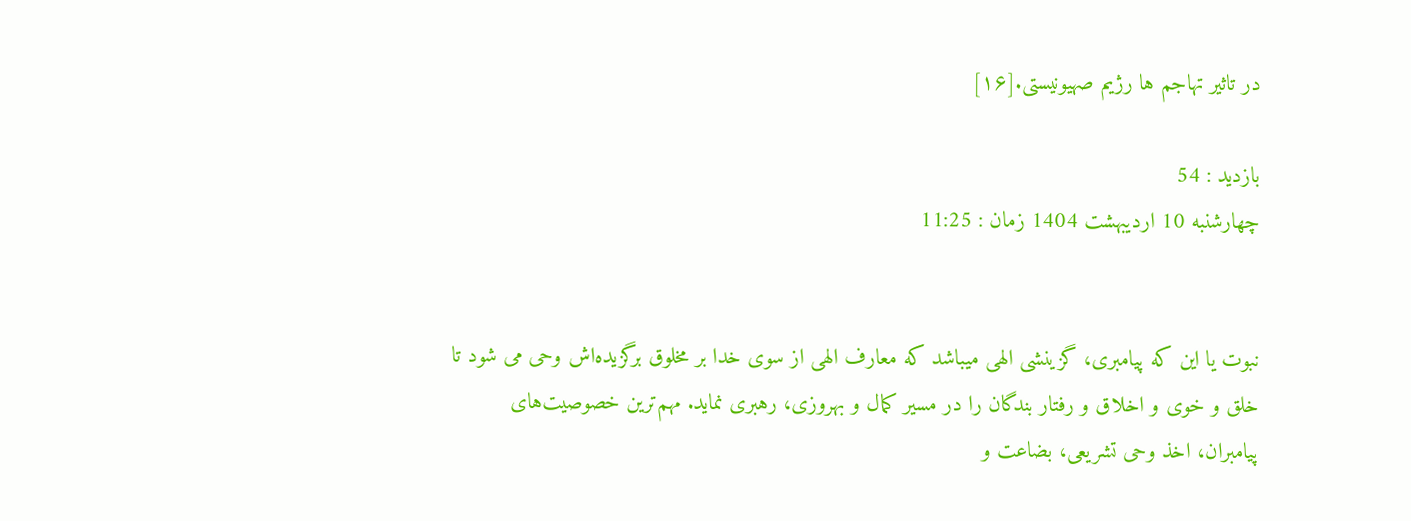در تاثیر تهاجم ها رژیم صهیونیستی.[۱۶]

بازدید : 54
چهارشنبه 10 ارديبهشت 1404 زمان : 11:25


نبوت یا این که پیامبری، گزینشی الهی میباشد که معارف الهی از سوی خدا بر مخلوق برگزیده‌اش وحی می شود تا خلق و خوی و اخلاق و رفتار بندگان را در مسیر کمال و بهروزی، رهبری نماید. مهم‌ترین خصوصیت‌های پیامبران، اخذ وحی تشریعی، بضاعت و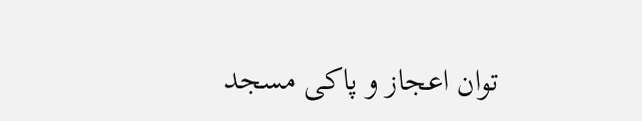توان اعجاز و پاکی مسجد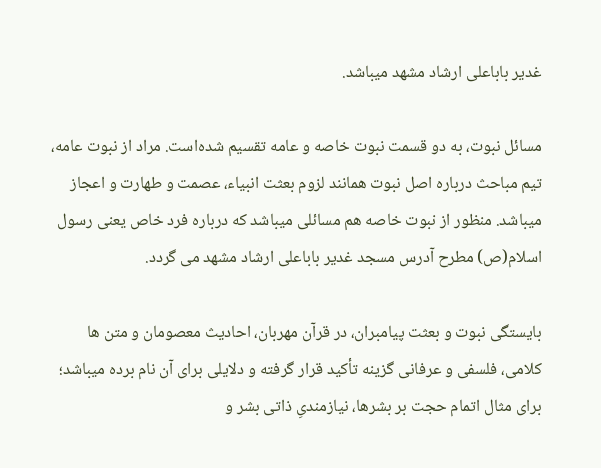غدیر باباعلی ارشاد مشهد میباشد.

مسائل نبوت، به دو قسمت نبوت خاصه و عامه تقسیم شد‌ه‌است. مراد از نبوت عامه، تیم مباحث درباره اصل نبوت همانند لزوم بعثت انبیاء، عصمت و طهارت و اعجاز میباشد. منظور از نبوت خاصه هم مسائلی میباشد که درباره فرد خاص یعنی رسول اسلام(ص) مطرح آدرس مسجد غدیر باباعلی ارشاد مشهد می گردد.

بایستگی نبوت و بعثت پیامبران، در قرآن مهربان، احادیث معصومان و متن ها کلامی، فلسفی و عرفانی گزینه تأکید قرار گرفته و دلایلی برای آن نام برده میباشد؛ برای مثال اتمام حجت بر بشر‌ها، نیازمندیِ ذاتی بشر و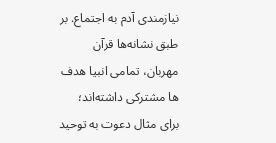نیازمندی آدم به اجتماع. بر طبق نشانه‌ها قرآن مهربان، تمامی انبیا هدف ها مشترکی داشته‌اند؛ برای مثال دعوت به توحید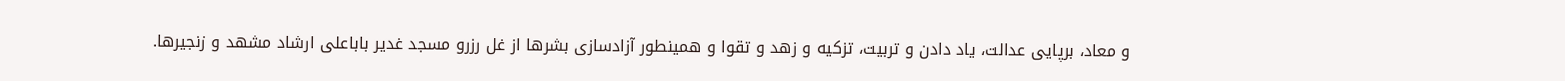و معاد، برپایی عدالت، یاد دادن و تربیت، تزکیه و زهد و تقوا و همینطور آزادسازی بشر‌ها از غل رزرو مسجد غدیر باباعلی ارشاد مشهد و زنجیرها.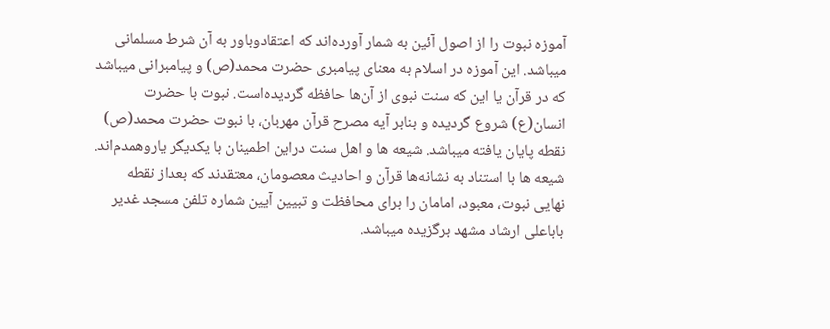آموزه نبوت را از اصول آئین به شمار آورده‌اند که اعتقادوباور به آن شرط مسلمانی میباشد. این آموزه در اسلام به معنای پیامبری حضرت محمد(ص) و پیامبرانی میباشد که در قرآن یا این که سنت نبوی از آن‌ها حافظه گردیده‌است. نبوت با حضرت انسان(ع) شروع گردیده و بنابر آیه مصرح قرآن مهربان، با نبوت حضرت محمد(ص) نقطه پايان یافته میباشد. شیعه ها و اهل سنت در‌این اطمینان با یکدیگر یاروهمدم‌اند. شیعه ها با استناد به نشانه‌ها قرآن و احادیث معصومان، معتقدند که بعداز نقطه نهایی نبوت، معبود، امامان را برای محافظت و تبیین آیین شماره تلفن مسجد غدیر باباعلی ارشاد مشهد برگزیده میباشد.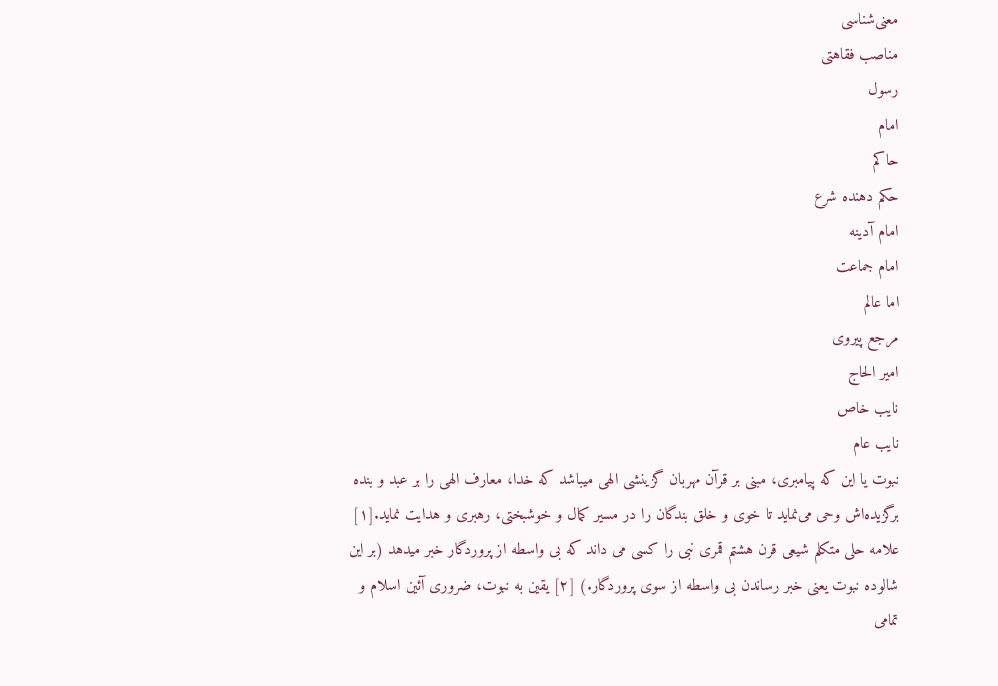معنی‌شناسی
مناصب فقاهتی
رسول
امام
حاکم
حکم دهنده شرع
امام آدینه
امام جماعت
اما عالم
مرجع پیروی
امیر الحاج
نایب خاص
نایب عام
نبوت یا این که پیامبری، مبنی بر قرآن مهربان گزینشی الهی میباشد که خدا، معارف الهی را بر عبد و بنده برگزیده‌اش وحی می‌نماید تا خوی و خلق بندگان را در مسیر کمال و خوشبختی، رهبری و هدایت نماید.[۱] علامه حلی متکلم شیعی قرن هشتم قمری نبی را کسی می داند که بی واسطه از پروردگار خبر میدهد (بر این شالوده نبوت یعنی خبر رساندن بی واسطه از سوی پروردگار.) [۲] یقین به نبوت، ضروری آئین اسلام و تمامی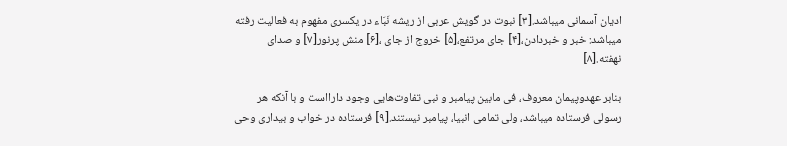ادیان آسمانی میباشد.[۳] نبوت در گویش عربی از ریشه نَبَاء در یکسری مفهوم به فعالیت رفته میباشد: خبر و خبردادن،[۴] جای مرتفع،[۵] خروج از جای ،[۶] منش پر‌نور[۷] و صدای نهفته.[۸]

بنابر عهدوپیمان معروف، فی مابین پیامبر و نبی تفاوت‌هایی وجود دارااست و با آنکه هر رسولی فرستاده میباشد، ولی تمامی انبیا، پیامبر نیستند.[۹] فرستاده در خواب و بیداری وحی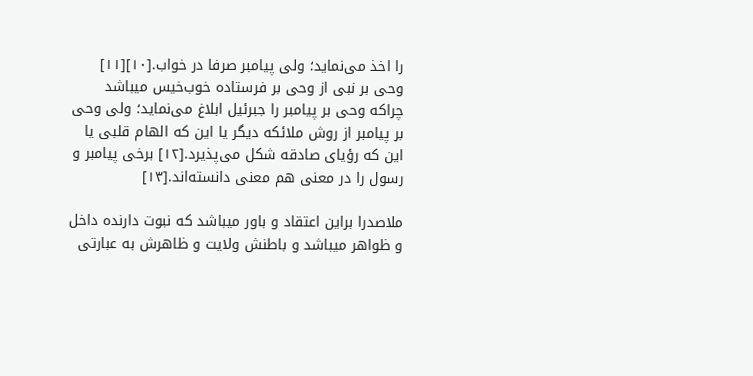را اخذ می‌نماید؛ ولی پیامبر صرفا در خواب.[۱۰][۱۱] وحی بر نبی از وحی بر فرستاده خوب‌خیس میباشد چرا‌که وحی بر پیامبر را جبرئیل ابلاغ می‌نماید؛ ولی وحی بر پیامبر از روش ملائکه دیگر یا این که الهام قلبی یا این که رؤیای صادقه شکل می‌پذیرد.[۱۲] برخی پیامبر و رسول را در معنی هم معنی دانسته‌اند.[۱۳]

ملاصدرا براین اعتقاد و باور میباشد که نبوت دارنده داخل و ظواهر میباشد و باطنش ولایت و ظاهرش به عبارتی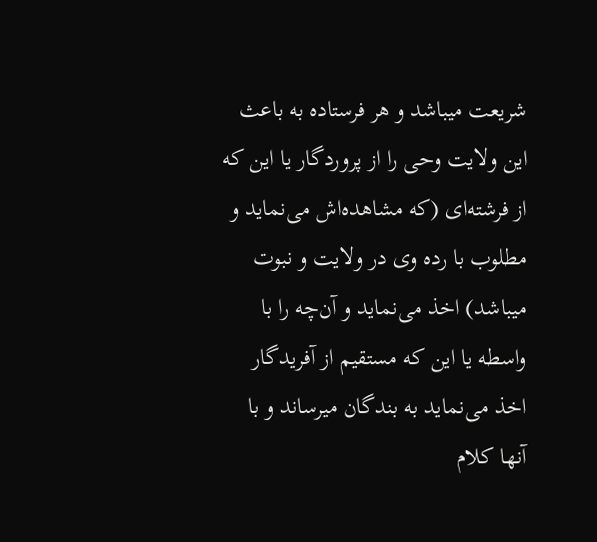شریعت میباشد و هر فرستاده به باعث این ولایت وحی را از پروردگار یا این که از فرشته‌ای (که مشاهده‌اش می‌نماید و مطلوب با رده وی در ولایت و نبوت میباشد) اخذ می‌نماید و آن‌چه را با واسطه یا این که مستقیم از آفریدگار اخذ می‌نماید به بندگان میرساند و با آنها کلام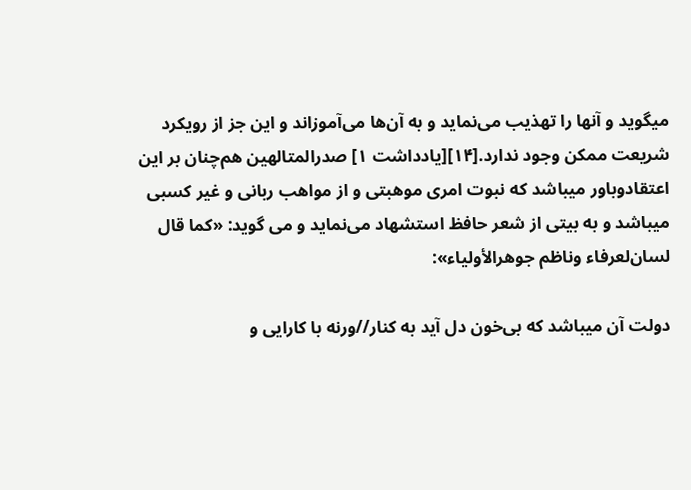میگوید و آنها را تهذیب می‌نماید و به آن‌ها می‌آموزاند و این جز از رویکرد شریعت ممکن وجود ندارد.[۱۴][یادداشت ۱] صدرالمتالهین هم‌چنان بر این اعتقادوباور میباشد که نبوت امری موهبتی و از مواهب ربانی و غیر کسبی میباشد و به بیتی از شعر حافظ استشهاد می‌نماید و می گوید: «كما قال لسان‌لعرفاء وناظم جوهرالأولياء»:

دولت آن میباشد كه بی‌خون دل آید به کنار//ورنه با کارایی و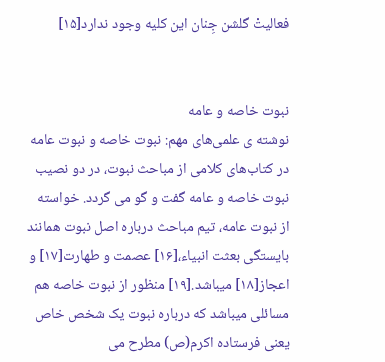فعالیتْ گلشن جِنان این کلیه وجود ندارد[۱۵]


نبوت خاصه و عامه
نوشته ی علمی‌های مهم: نبوت خاصه و نبوت عامه
در کتاب‌های کلامی از مباحث نبوت، در دو نصیب نبوت خاصه و عامه گفت و گو می گردد. خواسته از نبوت عامه، تیم مباحث درباره اصل نبوت همانند بایستگی بعثت انبیاء،[۱۶] عصمت و طهارت[۱۷] و اعجاز[۱۸] میباشد.[۱۹] منظور از نبوت خاصه هم مسائلی میباشد که درباره نبوت یک شخص خاص یعنی فرستاده اکرم(ص) مطرح می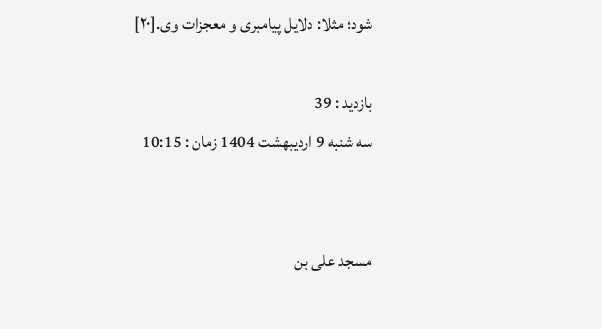شود؛ مثلا: دلایل پیامبری و معجزات وی.[۲۰]

بازدید : 39
سه شنبه 9 ارديبهشت 1404 زمان : 10:15


مسجد علی بن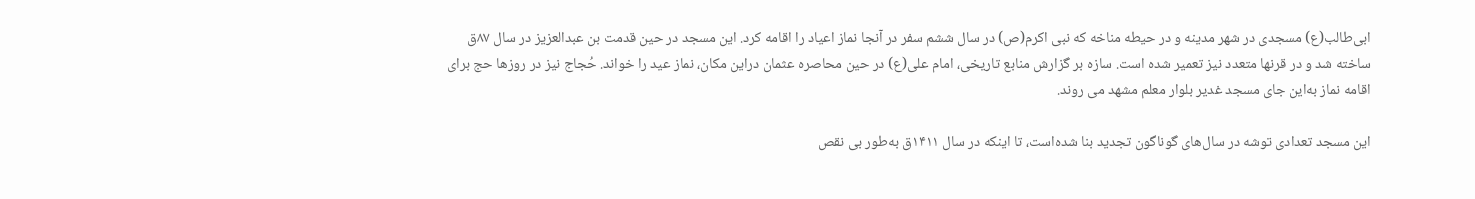ابی‌طالب(ع) مسجدی در شهر مدینه و در حیطه مناخه که نبی اکرم(ص) در سال ششم سفر در آنجا نماز اعیاد را اقامه کرد. این مسجد در حین قدمت بن عبدالعزیز در سال ۸۷ق ساخته شد و در قرنها متعدد نیز تعمیر شده است. سازه بر گزارش منابع تاریخی، امام علی(ع) در حین محاصره عثمان دراین مکان، نماز عید را خواند. حُجاج نیز در روزها حج برای اقامه نماز به‌این جای مسجد غدیر بلوار معلم مشهد می روند.

این مسجد تعدادی توشه در سال‌های گوناگون تجدید بنا شد‌ه‌است، تا اینکه در سال ۱۴۱۱ق به‌طور بی نقص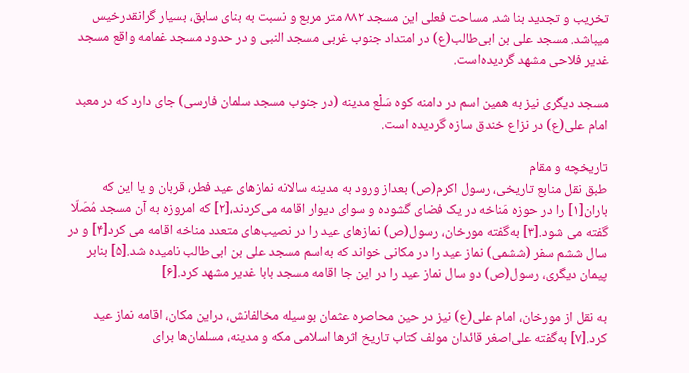تخریب و تجدید بنا شد. مساحت فعلی این مسجد ۸۸۲ متر مربع و نسبت به بنای سابق، بسیار گرانقدر‌خیس میباشد. مسجد علی بن ابی‌طالب(ع) در امتداد جنوب غربی مسجد النبی و در حدود مسجد غمامه واقع مسجد غدیر فلاحی مشهد گردیده‌است.

مسجد دیگری نیز به همین اسم در دامنه کوه سَلْع مدینه (در جنوب مسجد سلمان فارسی) جای دارد که در معبد امام علی(ع) در نزاع خندق سازه گردیده است.

تاریخچه و مقام
طبق نقل منابع تاریخی، رسول اکرم(ص) بعداز ورود به مدینه سالانه نمازهای عید فطر، قربان و یا این که باران[۱] را در حوزه‌ مَناخه در یک فضای گشوده و سوای دیوار اقامه می‌کردند،[۲] که امروزه به آن مسجد مُصَلّا گفته می شود.[۳] به‌گفته مورخان، رسول(ص) نمازهای عید را در نصیب‌های متعدد مناخه اقامه می کرد[۴] و در سال ششم سفر (ششمی) نماز عید را در مکانی خواند که به‌اسم مسجد علی بن ابی‌طالب نامیده شد.[۵] بنابر پیمان دیگری، رسول(ص) دو سال نماز عید را در این جا اقامه مسجد بابا غدیر مشهد کرد.[۶]

به نقل از مورخان، امام علی(ع) نیز در حین محاصره عثمان بوسیله مخالفانش، دراین مکان، اقامه نماز عید کرد.[۷] به‌گفته علی‌اصغر قائدان مولف کتاب تاریخ اثرها اسلامی مکه و مدینه، مسلمان‌ها برای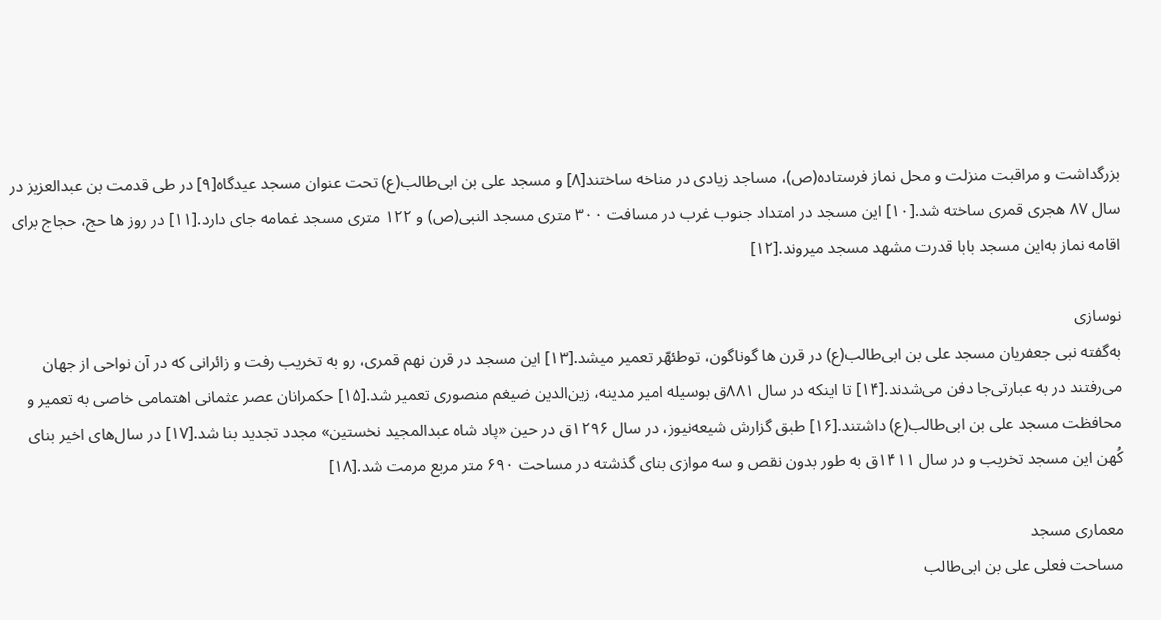بزرگداشت و مراقبت منزلت و محل نماز فرستاده(ص)، مساجد زیادی در مناخه ساختند[۸] و مسجد علی بن ابی‌طالب(ع) تحت عنوان مسجد عیدگاه[۹] در طی قدمت بن عبدالعزیز در سال ۸۷ هجری قمری ساخته شد.[۱۰] این مسجد در امتداد جنوب غرب در مسافت ۳۰۰ متری مسجد النبی(ص) و ۱۲۲ متری مسجد غمامه جای دارد.[۱۱] در روز ها حج، حجاج برای اقامه نماز به‌این مسجد بابا قدرت مشهد مسجد میروند.[۱۲]

نوسازی
به‌گفته نبی جعفریان مسجد علی بن ابی‌طالب(ع) در قرن ها گوناگون، توطئهّر تعمیر میشد.[۱۳] این مسجد در قرن نهم قمری، رو به تخریب رفت و زائرانی که در آن نواحی از جهان می‌رفتند در به عبارتی‌جا دفن می‌شدند.[۱۴] تا اینکه در سال ۸۸۱ق بوسیله امیر مدینه، زین‌الدین ضیغم منصوری تعمیر شد.[۱۵] حکمرانان عصر عثمانی اهتمامی خاصی به تعمیر و محافظت مسجد علی بن ابی‌طالب(ع) داشتند.[۱۶] طبق گزارش شیعه‌نیوز، در سال ۱۲۹۶ق در حین «پاد شاه عبدالمجید نخستین» مجدد تجدید بنا شد.[۱۷] در سال‌های اخیر بنای کُهن این مسجد تخریب و در سال ۱۴۱۱ق به طور بدون نقص و سه موازی بنای گذشته در مساحت ۶۹۰ متر مربع مرمت شد.[۱۸]

معماری مسجد
مساحت فعلی علی بن ابی‌طالب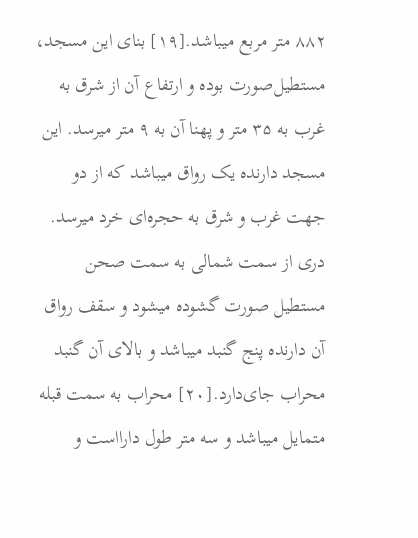۸۸۲ متر مربع میباشد.[۱۹] بنای این مسجد، مستطیل‌صورت بوده و ارتفاع آن از شرق به غرب به ۳۵ متر و پهنا آن به ۹ متر میرسد. این مسجد دارنده یک رواق میباشد که از دو جهت غرب و شرق به حجره‌ای خرد میرسد. دری از سمت شمالی به سمت صحن مستطیل صورت گشوده میشود و سقف رواق آن دارنده پنج گنبد میباشد و بالای آن گنبد محراب جای‌دارد.[۲۰] محراب به سمت قبله متمایل میباشد و سه متر طول دارااست و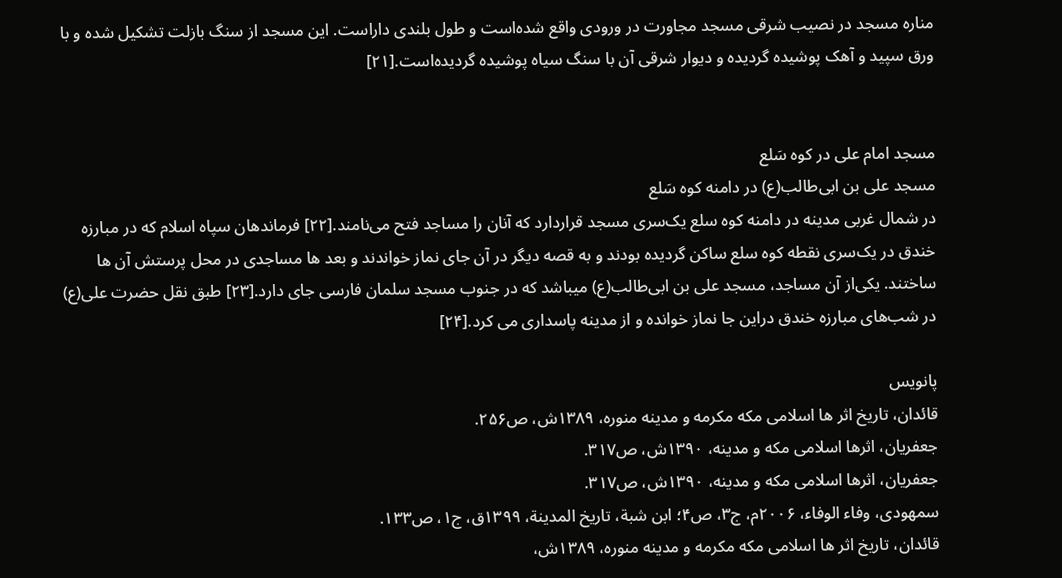مناره مسجد در نصیب شرقی مسجد مجاورت در ورودی واقع شد‌ه‌است و طول بلندی داراست. این مسجد از سنگ بازلت تشکیل شده و با ورق سپید و آهک پوشیده گردیده و دیوار شرقی آن با سنگ سیاه پوشیده گردیده‌است.[۲۱]


مسجد امام علی در کوه سَلع
مسجد علی بن ابی‌طالب(ع) در دامنه کوه سَلع
در شمال غربی مدینه در دامنه کوه سلع یک‌سری مسجد قراردارد که آنان را مساجد فتح می‌نامند.[۲۲] فرماندهان سپاه اسلام که در مبارزه خندق در یک‌سری نقطه کوه سلع ساکن گردیده بودند و به قصه د‌یگر در آن جای نماز خواندند و بعد ها مساجدی در محل پرستش آن ها ساختند. یکی‌از آن مساجد، مسجد علی بن ابی‌طالب(ع) میباشد که در جنوب مسجد سلمان فارسی جای دارد.[۲۳] طبق نقل حضرت علی(ع) در شب‌های مبارزه خندق دراین جا نماز خوانده و از مدینه پاسداری می کرد.[۲۴]

پانویس
قائدان، تاریخ اثر ها اسلامی مکه مکرمه و مدینه منوره، ۱۳۸۹ش، ص۲۵۶.
جعفریان، اثرها اسلامی مکه و مدینه، ۱۳۹۰ش، ص۳۱۷.
جعفریان، اثرها اسلامی مکه و مدینه، ۱۳۹۰ش، ص۳۱۷.
سمهودی، وفاء الوفاء، ۲۰۰۶م، ج۳، ص۴؛ ابن شبة، تاریخ المدینة، ۱۳۹۹ق، ج۱، ص۱۳۳.
قائدان، تاریخ اثر ها اسلامی مکه مکرمه و مدینه منوره، ۱۳۸۹ش،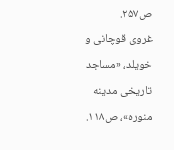ص۲۵۷.
غروی قوچانی و خویلد، «مساجد تاریخى مدینه منوره»، ص۱۱۸.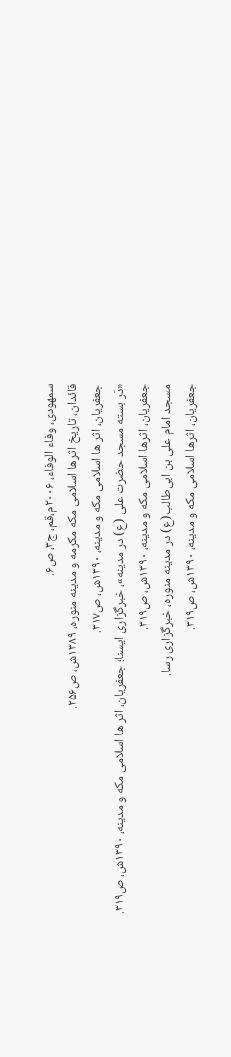سمهودی، وفاء الوفاء، ۲۰۰۶م،قم، ج۳، ص۶.
قائدان، تاریخ اثرها اسلامی مکه مکرمه و مدینه منوره، ۱۳۸۹ش، ص۲۵۶.
جعفریان، اثر ها اسلامی مکه و مدینه، ۱۳۹۰ش، ص۳۱۷.
«دَر بسته‌ مسجد حضرت علی (ع) در مدینه»، خبرگزاری ایسنا؛ جعفریان، اثر ها اسلامی مکه و مدینه، ۱۳۹۰ش، ص۳۱۹.
جعفریان، اثرها اسلامی مکه و مدینه، ۱۳۹۰ش، ص۳۱۹.
مسجد امام علی بن ابی‌طالب(ع) در مدینه منوره، خبرگزاری رسا.
جعفریان، اثرها اسلامی مکه و مدینه، ۱۳۹۰ش، ص۳۱۹.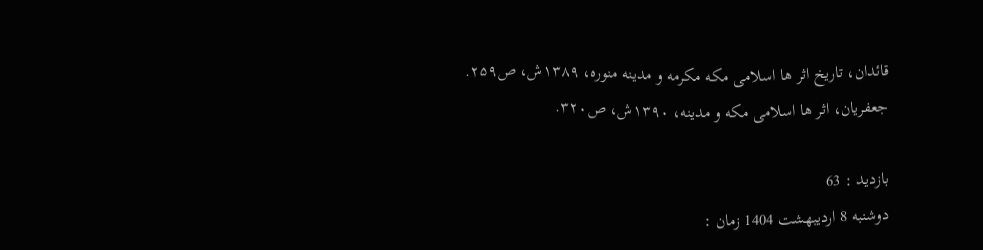قائدان، تاریخ اثر ها اسلامی مکه مکرمه و مدینه منوره، ۱۳۸۹ش، ص۲۵۹.
جعفریان، اثر ها اسلامی مکه و مدینه، ۱۳۹۰ش، ص۳۲۰.

بازدید : 63
دوشنبه 8 ارديبهشت 1404 زمان :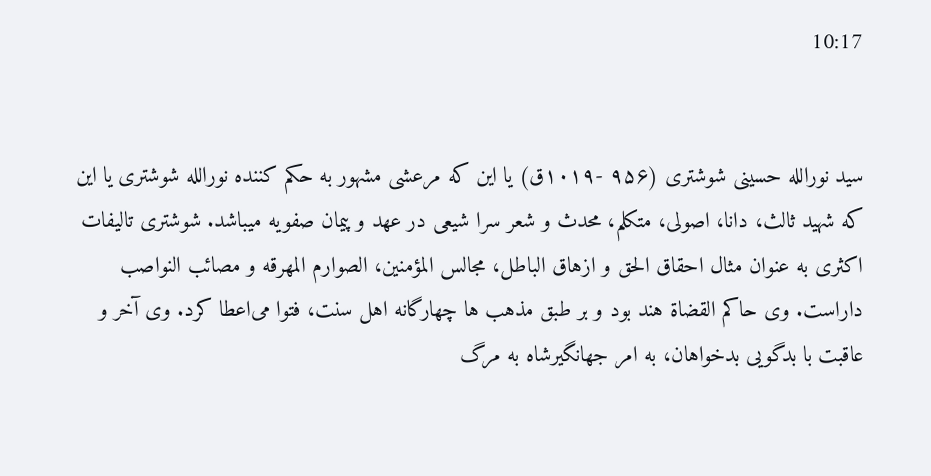10:17


سید نورالله حسینی شوشتری (۹۵۶ -۱۰۱۹ق) یا این که مرعشی مشهور به حکم کننده نورالله شوشتری یا این که شهید ثالث، دانا، اصولی، متکلم، محدث و شعر سرا شیعی در عهد و پیمان صفویه میباشد. شوشتری تالیفات اکثری به عنوان مثال احقاق الحق و ازهاق الباطل، مجالس المؤمنین، الصوارم المهرقه و مصائب النواصب داراست. وی حاکم القضاة هند بود و بر طبق مذهب ها چهارگانه اهل سنت، فتوا می‌اعطا کرد. وی آخر و عاقبت با بدگویی بدخواهان، به امر جهانگیرشاه به مرگ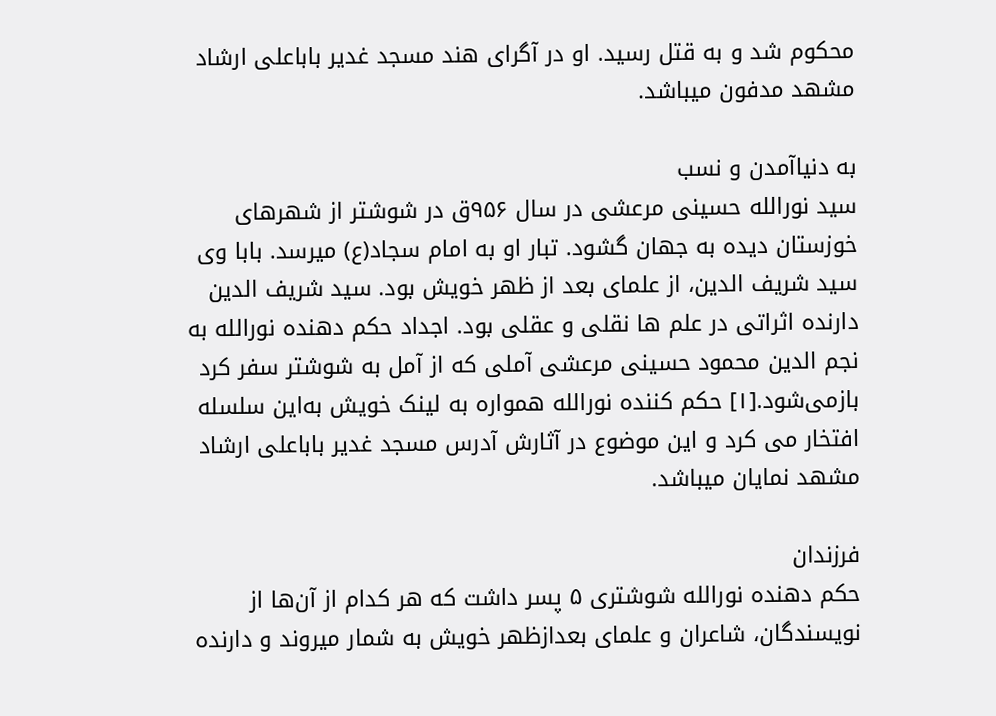محکوم شد و به قتل رسید. او در آگرای هند مسجد غدیر باباعلی ارشاد مشهد مدفون میباشد.

به دنیاآمدن و نسب
سید نورالله حسینی مرعشی در سال ۹۵۶ق در شوشتر از شهرهای خوزستان دیده به جهان گشود. تبار او به امام سجاد(ع) میرسد. بابا وی سید شریف الدین، از علمای بعد از ظهر خویش بود. سید شریف الدین دارنده اثراتی در علم ها نقلی و عقلی بود. اجداد حکم دهنده نورالله به نجم الدین محمود حسینی مرعشی آملی که از آمل به شوشتر سفر کرد بازمی‌شود.[۱] حکم کننده نورالله همواره به لینک خویش به‌این سلسله افتخار می کرد و این موضوع در آثارش آدرس مسجد غدیر باباعلی ارشاد مشهد نمایان میباشد.

فرزندان
حکم دهنده نورالله شوشتری ۵ پسر داشت که هر کدام از آن‌ها از نویسندگان، شاعران و علمای بعدازظهر خویش به شمار میروند و دارنده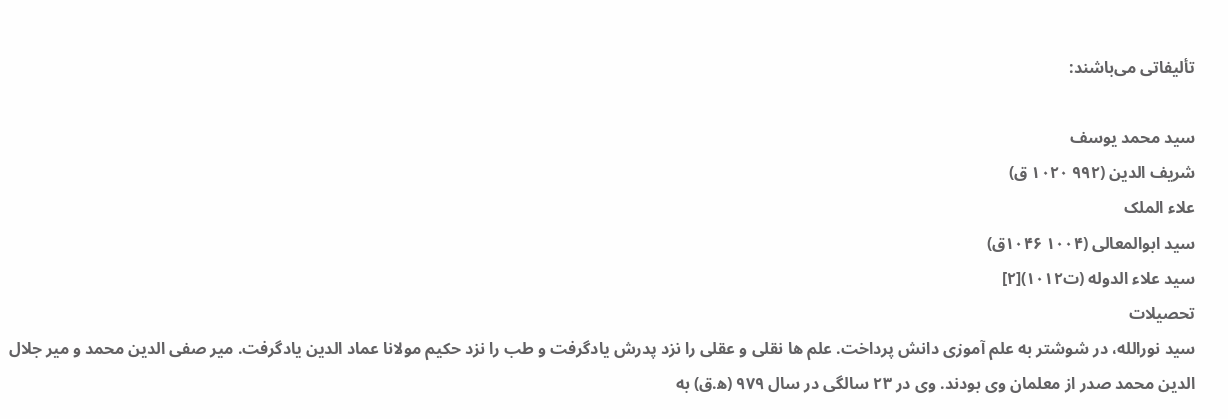تألیفاتی می‌باشند:

سید محمد یوسف
شریف الدین (۹۹۲ ۱۰۲۰ ق)
علاء الملک
سید ابوالمعالی (۱۰۰۴ ۱۰۴۶ق)
سید علاء الدوله (ت۱۰۱۲)[۲]
تحصیلات
سید نورالله، در شوشتر به علم آموزی دانش پرداخت. علم ها نقلی و عقلی را نزد پدرش یادگرفت و طب را نزد حکیم مولانا عماد الدین یادگرفت. میر صفی الدین محمد و میر جلال الدین محمد صدر از معلمان وی بودند. وی در ۲۳ سالگی در سال ۹۷۹ (ه‍.ق) به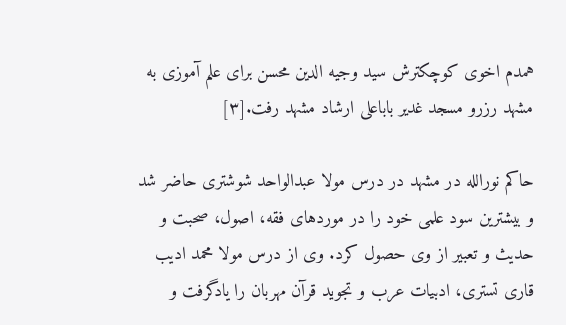همدم اخوی کوچکترش سید وجیه الدین محسن برای علم آموزی به مشهد رزرو مسجد غدیر باباعلی ارشاد مشهد رفت.[۳]

حاکم نورالله در مشهد در درس مولا عبدالواحد شوشتری حاضر شد و بیشترین سود علمی خود را در مورد‌های فقه، اصول، صحبت و حدیث و تعبیر از وی حصول کرد. وی از درس مولا محمد ادیب قاری تستری، ادبیات عرب و تجوید قرآن مهربان را یادگرفت و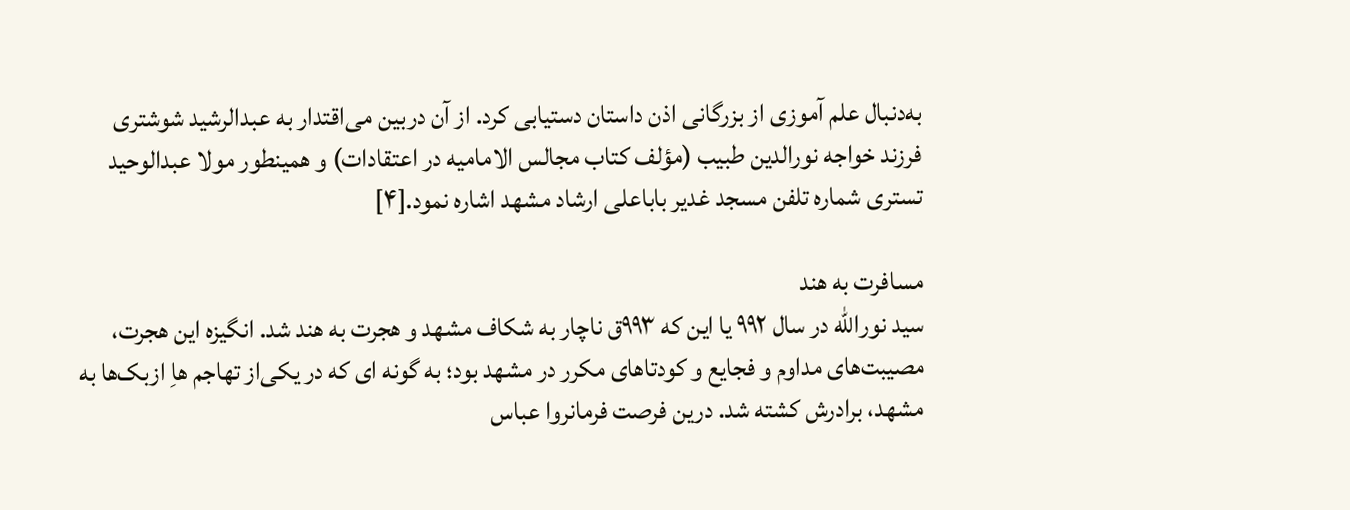به‌دنبال علم آموزی از بزرگانی اذن داستان دستیابی کرد. از آن دربین می‌اقتدار به عبدالرشید شوشتری فرزند خواجه نورالدین طبیب (مؤلف کتاب مجالس الامامیه در اعتقادات) و همینطور مولا عبدالوحید تستری شماره تلفن مسجد غدیر باباعلی ارشاد مشهد اشاره نمود.[۴]

مسافرت به هند
سید نورالله در سال ۹۹۲ یا این که ۹۹۳ق ناچار به شکاف مشهد و هجرت به هند شد. انگیزه این هجرت، مصیبت‌های مداوم و فجایع و کودتا‌های مکرر در مشهد بود؛ به گونه ای که در یکی‌از تهاجم هاِ ازبک‌ها به مشهد، برادرش کشته شد. درین فرصت فرمانروا عباس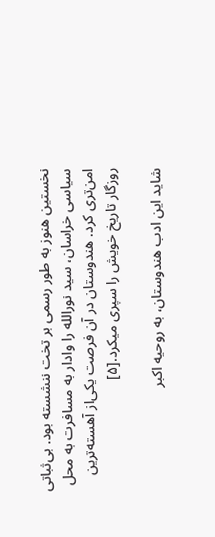نخستین هنوز به طور رسمی بر تخت ننشسته بود. بی‌ثباتی سیاسی خراسان، سید نورالله را وادار به مسافرت به محل امن‌تری کرد. هندوستان در آن فرصت یکی‌از آهسته‌ترین روزگار تاریخ خویش را سپری میکرد.[۵]

شاید این ادب هندوستان، به روحیه اکبر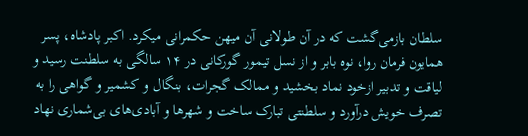سلطان بازمی‌گشت که در آن طولانی آن میهن حکمرانی میکرد. اکبر پادشاه، پسر همایون فرمان روا، نوه بابر و از نسل تیمور گورکانی در ۱۴ سالگی به سلطنت رسید و لیاقت و تدبیر ازخود نماد بخشید و ممالک گجرات، بنگال و کشمیر و گواهی را به تصرف خویش درآورد و سلطنتی تبارک ساخت و شهرها و آبادی‌های بی‌شماری نهاد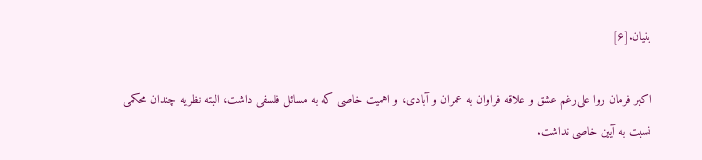بنیان.[۶]

اکبر فرمان روا علی‌رغم عشق و علاقه فراوان به عمران و آبادی، و اهمیت خاصی که به مسائل فلسفی داشت، البته نظریه چندان محکمی نسبت به آیین خاصی نداشت.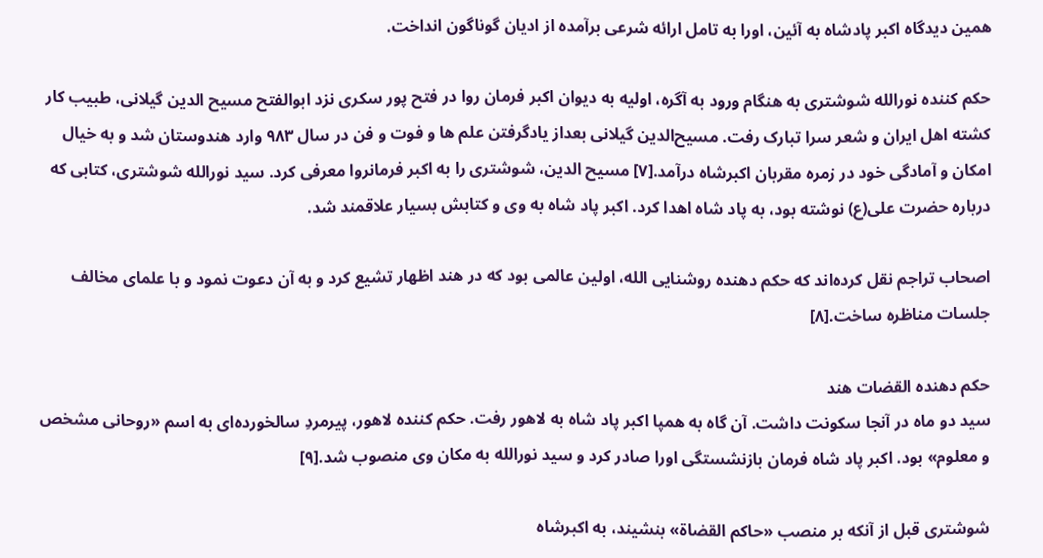همین دیدگاه اکبر پادشاه به آئین، اورا به تامل ارائه شرعی برآمده از ادیان گوناگون انداخت.

حکم کننده نورالله شوشتری به هنگام ورود به آگره، اولیه به دیوان اکبر فرمان روا در فتح پور سکری نزد ابوالفتح مسیح الدین گیلانی، طبیب کار کشته اهل ایران و شعر سرا تبارک رفت. مسیح‌الدین گیلانی بعداز یادگرفتن علم ها و فوت و فن در سال ۹۸۳ وارد هندوستان شد و به خیال امکان و آمادگی خود در زمره مقربان اکبرشاه درآمد.[۷] مسیح الدین، شوشتری را به اکبر فرمانروا معرفی کرد. سید نورالله شوشتری، کتابی که درباره حضرت علی(ع) نوشته بود، به پاد شاه اهدا کرد. اکبر پاد شاه به وی و کتابش بسیار علاقمند شد.

اصحاب تراجم نقل کرده‌اند که حکم دهنده روشنایی الله، او‌لین عالمی بود که در هند اظهار تشیع کرد و به آن دعوت نمود و با علمای مخالف جلسات مناظره ساخت.[۸]

حکم دهنده القضات هند
سید دو ماه در آنجا سکونت داشت. آن گاه به همپا اکبر پاد شاه به لاهور رفت. حکم کننده لاهور، پیرمردِ سالخورده‌ای به اسم «روحانی مشخص و معلوم» بود. اکبر پاد شاه فرمان بازنشستگی او‌را صادر کرد و سید نورالله به مکان وی منصوب شد.[۹]

شوشتری قبل از آنکه بر منصب «حاکم القضاة» بنشیند، به اکبرشاه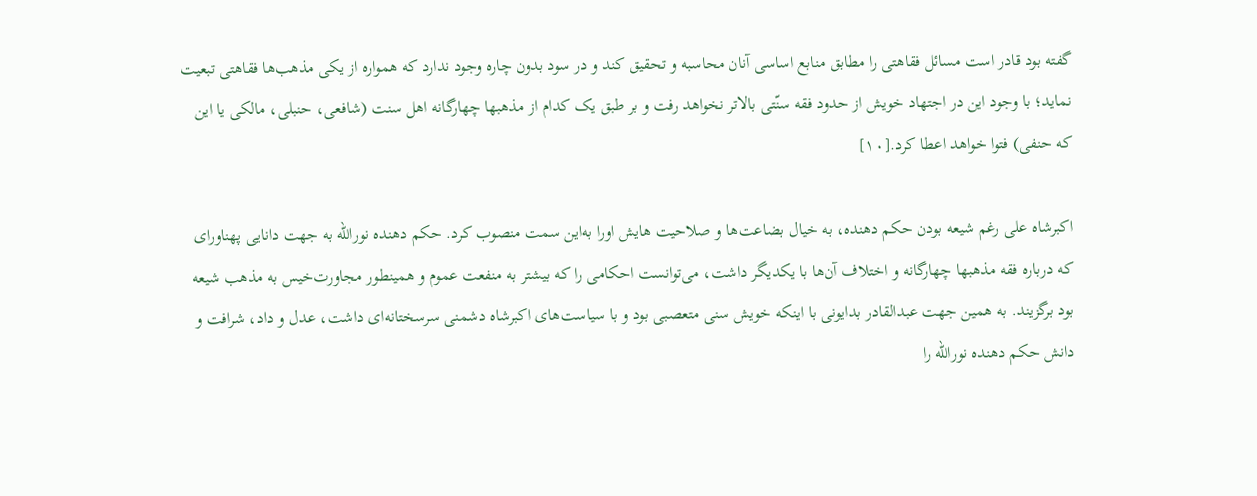گفته بود قادر است مسائل فقاهتی را مطابق منابع اساسی آنان محاسبه و تحقیق کند و در سود بدون چاره وجود ندارد که همواره از یکی مذهب‌ها فقاهتی تبعیت نماید؛ با وجود این در اجتهاد خویش از حدود فقه سنّتی بالاتر نخواهد رفت و بر طبق یک کدام از مذهبها چهارگانه اهل سنت (شافعی، حنبلی، مالکی یا این که حنفی) فتوا خواهد اعطا کرد.[۱۰]

اکبرشاه علی رغم شیعه بودن حکم دهنده، به خیال بضاعت‌ها و صلاحیت هایش او‌را به‌این سمت منصوب کرد. حکم دهنده نورالله به جهت دانایی پهناور‌ای که درباره فقه مذهبها چهارگانه و اختلاف آن‌ها با یکدیگر داشت، می‌توانست احکامی را که بیشتر به منفعت عموم و همینطور مجاورت‌خیس به مذهب شیعه بود برگزیند. به همین جهت عبدالقادر بدایونی با اینکه خویش سنی متعصبی بود و با سیاست‌های اکبرشاه دشمنی سرسختانه‌ای داشت، عدل و داد، شرافت و دانش حکم دهنده نورالله را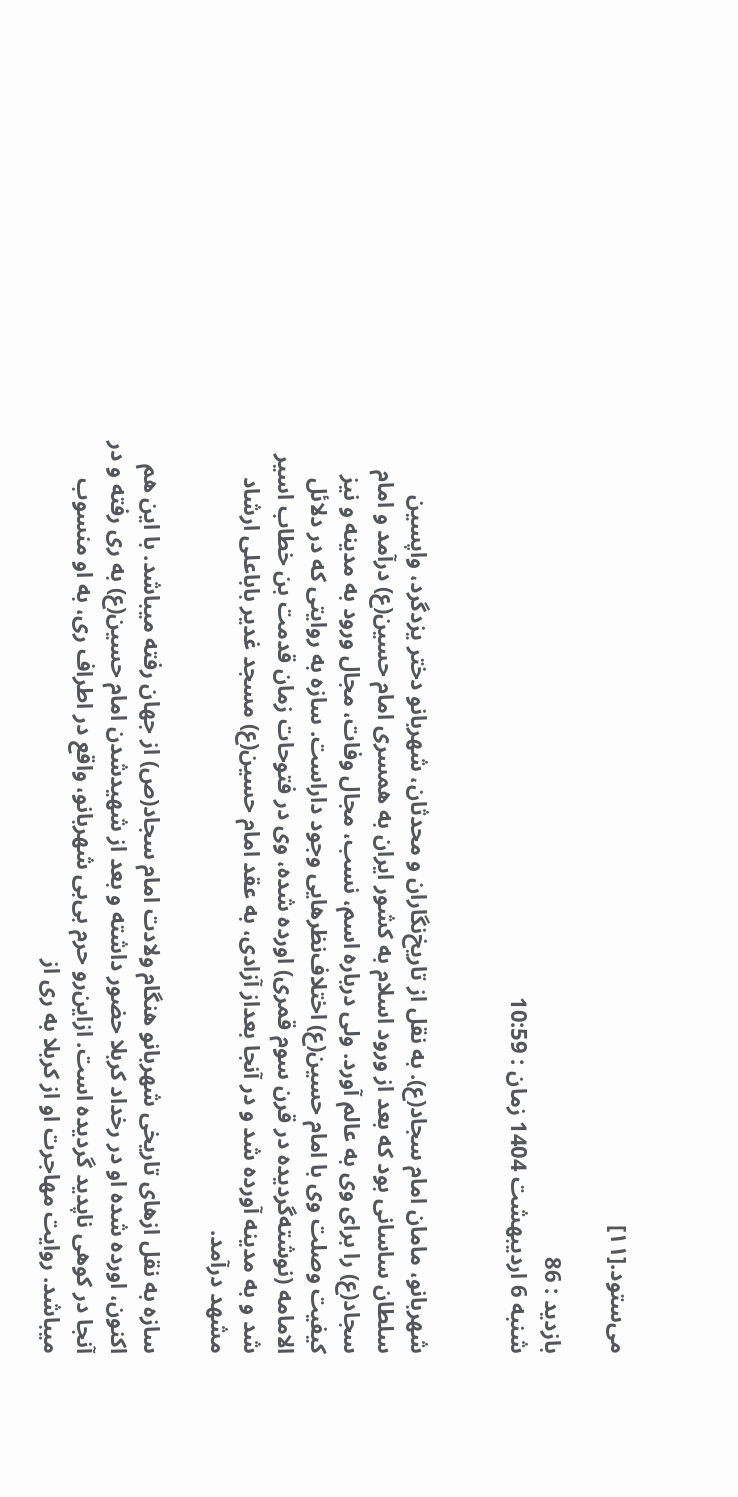می‌ستود.[۱۱]

بازدید : 86
شنبه 6 ارديبهشت 1404 زمان : 10:59


شهربانو، مامان امام سجاد(ع). به نقل از تاریخ‌نگاران و محدثان، شهربانو دختر یزدگرد، واپسین سلطان ساسانی بود که بعد از ورود اسلام به کشور ایران به همسری امام حسین(ع) درآمد و امام سجاد(ع) را برای وی به عالم آورد. ولی درباره اسم، نسب، مجال وفات، مجال ورود به مدینه و نیز کیفیت وصلت وی با امام حسین(ع) اختلاف‌نظرهایی وجود داراست. سازه به روایتی که در دلائل الامامه (نوشته‌گردیده در قرن سوم قمری) اورده شده، وی در فتوحات زمان قدمت بن خطاب اسیر شد و به مدینه آورده شد و در آنجا بعداز آزادی، به عقد امام حسین(ع) مسجد غدیر باباعلی ارشاد مشهد درآمد.

سازه به نقل از‌های تاریخی شهربانو هنگام ولادت امام سجاد(ص) از جهان رفته میباشد. با این هم اکنون، اورده شده او در رخداد کربلا حضور داشته و بعد از شهیدشدن امام حسین(ع) به ری رفته و در آنجا در کوهی ناپدید گردیده است. ازاین‌رو حرم بی‌بی شهربانو، واقع در اطراف ری، به او منسوب میباشد. روایت مهاجرت او از کربلا به ری از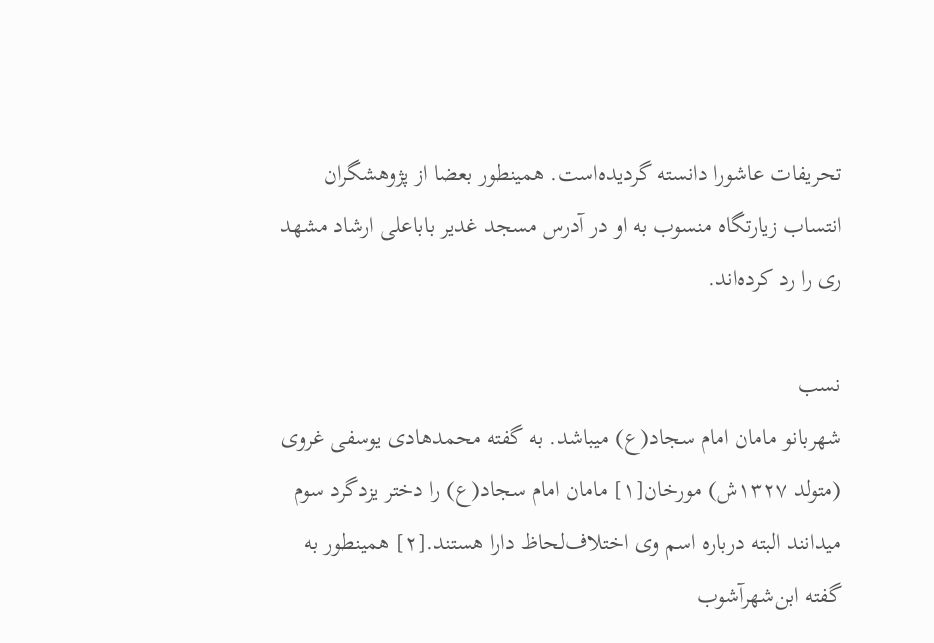تحریفات عاشورا دانسته گردیده‌است. همینطور بعضا از پژوهشگران انتساب زیارتگاه منسوب به او در آدرس مسجد غدیر باباعلی ارشاد مشهد ری را رد کرده‌اند.

نسب
شهربانو مامان امام سجاد(ع) میباشد. به گفته محمدهادی یوسفی غروی (متولد ۱۳۲۷ش) مورخان[۱] مامان امام سجاد(ع) را دختر یزدگرد سوم میدانند البته درباره اسم وی اختلاف‌لحاظ دارا هستند.[۲] همینطور به گفته ابن‌شهرآشوب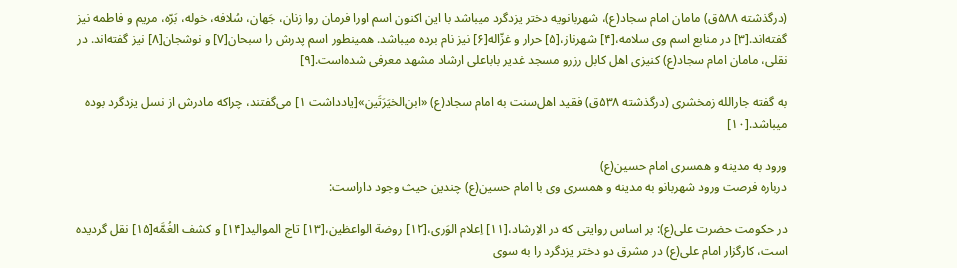(درگذشته ۵۸۸ق) مامان امام سجاد(ع)، شهربانویه دختر یزدگرد میباشد با این اکنون اسم او‌را فرمان روا زنان، جَهان، سُلافه، خوله، بَرّه، مریم و فاطمه نیز گفته‌اند.[۳] در منابع اسم وی سلامه،[۴] شهرناز،[۵] حرار و غزّاله[۶] نیز نام برده میباشد. همینطور اسم پدرش را سبحان[۷] و نوشجان[۸] نیز گفته‌اند. در نقلی، مامان امام سجاد(ع) کنیزی اهل کابل رزرو مسجد غدیر باباعلی ارشاد مشهد معرفی شد‌ه‌است.[۹]

به گفته جارالله زمخشری (درگذشته ۵۳۸ق) فقید اهل‌سنت به امام سجاد(ع) «ابن‌الخیَرَتَین»[یادداشت ۱] می‌گفتند، چراکه مادرش از نسل یزدگرد بوده میباشد.[۱۰]

ورود به مدینه و همسری امام حسین(ع)
درباره فرصت ورود شهربانو به مدینه و همسری وی با امام حسین(ع) چندین حیث وجود داراست:

در حکومت حضرت علی(ع): بر اساس روایتی که در الاِرشاد،[۱۱] اِعلام الوَری،[۱۲] روضة الواعظین،[۱۳] تاج الموالید[۱۴] و کشف الغُمَّه[۱۵] نقل گردیده است، کارگزار امام علی(ع) در مشرق دو دختر یزدگرد را به سوی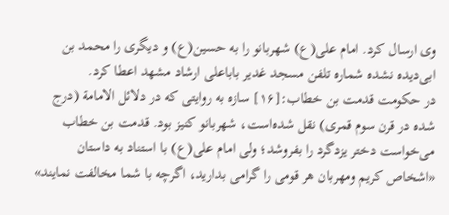وی ارسال کرد. امام علی(ع) شهربانو را به حسین(ع) و دیگری را محمد بن ابی‌دیده نشده شماره تلفن مسجد غدیر باباعلی ارشاد مشهد اعطا کرد.
در حکومت قدمت بن خطاب:[۱۶] سازه به روایتی که در دلائل الامامة (درج شده در قرن سوم قمری) نقل شد‌ه‌است، شهربانو کنیز بود. قدمت بن خطاب می‌خواست دختر یزدگرد را بفروشد؛ ولی امام علی(ع) با استناد به داستان «اشخاص کریم ومهربان هر قومی را گرامی بدارید، اگرچه با شما مخالفت نمایند»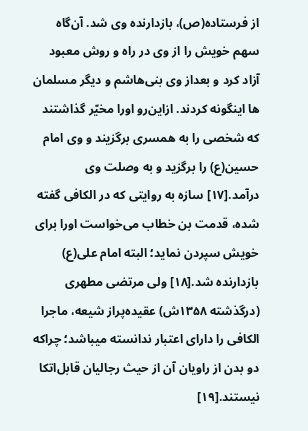از فرستاده(ص)، بازدارنده وی شد. آن‌گاه سهم خویش را از وی در راه و روش معبود آزاد کرد و بعداز وی بنی‌هاشم و دیگر مسلمان ها اینگونه کردند. ازاین‌رو او‌را مخیّر گذاشتند که شخصی را به همسری برگزیند و وی امام حسین(ع) را برگزید و به وصلت وی درآمد.[۱۷] سازه به روایتی که در الکافی گفته شده، قدمت بن خطاب می‌خواست اورا برای خویش سپردن نماید؛ البته امام علی(ع) بازدارنده شد.[۱۸] ولی مرتضی مطهری (درگذشته ۱۳۵۸ش) عقیده‌پراز شیعه، ماجرا الکافی را دارای اعتبار ندانسته میباشد؛ چراکه دو بدن از راویان آن از حیث رجالیان قابل‌اتکا نیستند.[۱۹]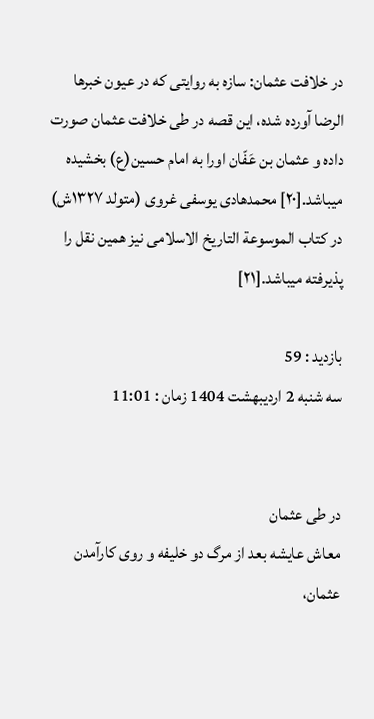در خلافت عثمان: سازه به روایتی که در عیون خبرها الرضا آورده شده، این قصه در طی خلافت عثمان صورت داده و عثمان بن عَفّان او‌را به امام حسین(ع) بخشیده میباشد.[۲۰] محمدهادی یوسفی غروی (متولد ۱۳۲۷ش) در کتاب الموسوعة التاریخ الاسلامی نیز همین نقل را پذیرفته میباشد.[۲۱]

بازدید : 59
سه شنبه 2 ارديبهشت 1404 زمان : 11:01


در طی عثمان
معاش عایشه بعد از مرگ دو خلیفه و روی کارآمدن عثمان،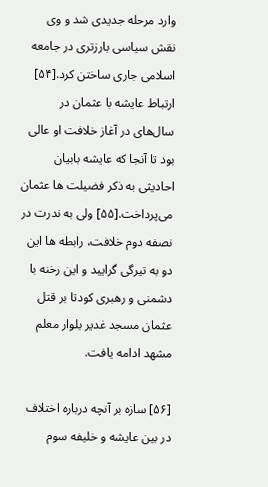وارد مرحله جدیدی شد و وی نقش سیاسی بارزتری در جامعه اسلامی جاری ساختن کرد.[۵۴] ارتباط عایشه با عثمان در سال‌های در آغاز خلافت او عالی بود تا آنجا که عایشه بابیان احادیثی به ذکر فضیلت ها عثمان می‌پرداخت.[۵۵] ولی به ندرت در نصفه دوم خلافت، رابطه ها این دو به تیرگی گرایید و این رخنه‌ با دشمنی و رهبری کودتا بر قتل عثمان مسجد غدیر بلوار معلم مشهد ادامه یافت.

[۵۶] سازه بر آنچه درباره اختلاف در بین عایشه و خلیفه سوم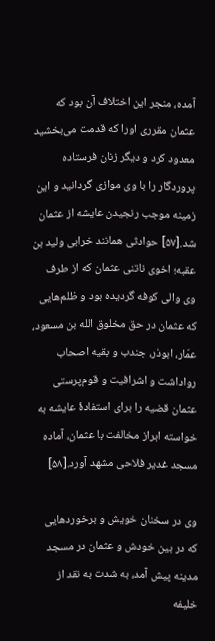آمده، منجر این اختلاف آن بود که عثمان مقرری او‌را که قدمت می‌بخشید معدود کرد و دیگر زنان فرستاده پروردگار را با وی موازی گردانید و این زمینه موجب رنجیدن عایشه از عثمان شد.[۵۷] حوادثی همانند خرابی ولید بن عقبه؛ اخوی ناتنی عثمان که از طرف وی والی کوفه گردیده بود و ظلم‌هایی که عثمان در حق مخلوق الله بن مسعود، عمّار، ابوذر، جندب و بقیه اصحاب رواداشت و اشرافیت و قوم‌پرستی عثمان قضیه را برای استفادۀ عایشه به خواسته ابراز مخالفت با عثمان، آماده مسجد غدیر فلاحی مشهد آورد.[۵۸]

وی در سخنان خویش و برخوردهایی که در بین خودش و عثمان در مسجد مدینه پیش آمد، به شدت به نقد از خلیفه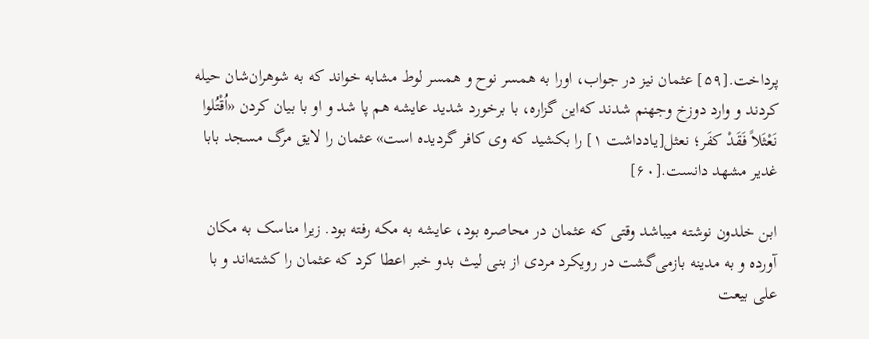پرداخت.[۵۹] عثمان نیز در جواب، او‌را به همسر نوح و همسر لوط مشابه خواند که به شوهران‌شان حیله کردند و وارد دوزخ وجهنم شدند که‌این گزاره، با برخورد شدید عایشه هم پا شد و او با بیان کردن «اُقْتُلوا نَعْثَلاً فَقَدْ کفَر؛ نعثل[یادداشت ۱] را بکشید که وی کافر گردیده است» عثمان را لایق مرگ مسجد بابا غدیر مشهد دانست.[۶۰]

ابن خلدون نوشته میباشد وقتی که عثمان در محاصره بود، عایشه به مکه رفته بود. زیرا مناسک به مکان آورده و به مدینه بازمی‌گشت در رویکرد مردی از بنی لیث بدو خبر اعطا کرد که عثمان را کشته‌اند و با علی بیعت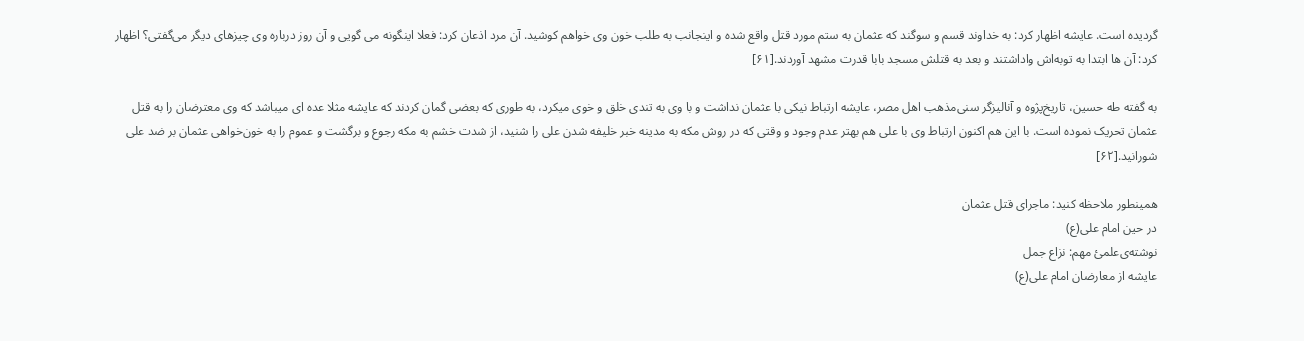گردیده است. عایشه اظهار کرد: به خداوند قسم و سوگند که عثمان به ستم مورد قتل واقع شده و اینجانب به طلب خون وی خواهم کوشید. آن مرد اذعان کرد: فعلا اینگونه می گویی و آن روز درباره وی چیزهای دیگر می‌گفتی؟ اظهار کرد: آن ها ابتدا به توبه‌اش واداشتند و بعد به قتلش مسجد بابا قدرت مشهد آوردند.[۶۱]

به گفته طه حسین، تاریخ‌پژوه و آنالیز‌گر سنی‌مذهب اهل مصر، عایشه ارتباط نیکی با عثمان نداشت و با وی به تندی خلق و خوی میکرد، به طوری که بعضی گمان کردند که عایشه مثلا عده ای میباشد که وی معترضان را به قتل عثمان تحریک نموده است. با این هم اکنون ارتباط وی با علی هم بهتر عدم وجود و وقتی که در روش مکه به مدینه خبر خلیفه شدن علی را شنید، از شدت خشم به مکه رجوع و برگشت و عموم را به خون‌خواهی عثمان بر ضد علی شورانید.[۶۲]

همینطور ملاحظه کنید: ماجرای قتل عثمان
در حین امام علی(ع)
نوشته‌ی‌علمیٔ مهم: نزاع جمل
عایشه از معارضان امام علی(ع)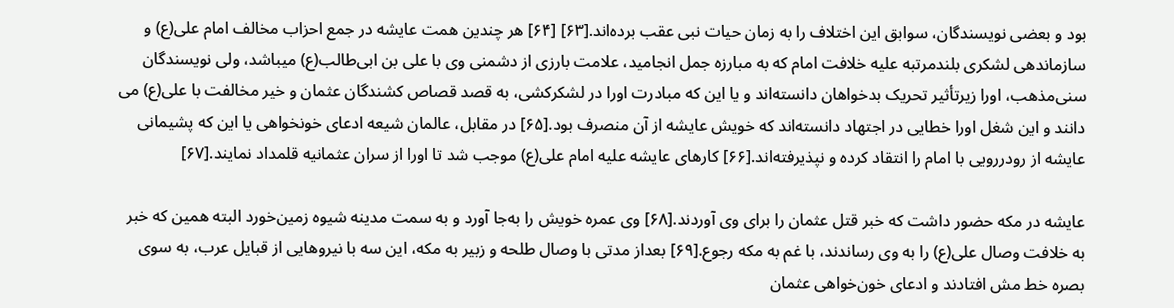بود و بعضی نویسندگان، سوابق این اختلاف را به زمان حیات نبی عقب برده‌اند.[۶۳] [۶۴] هر چندین همت عایشه در جمع احزاب مخالف امام علی(ع) و سازماندهی لشکری بلندمرتبه علیه خلافت امام که به مبارزه جمل انجامید، علامت بارزی از دشمنی وی با علی بن ابی‌طالب(ع) میباشد، ولی نویسندگان سنی‌مذهب، اورا زیر‌تأثیر تحریک بدخواهان دانسته‌اند و یا این که مبادرت او‌را در لشکرکشی، به قصد قصاص کشندگان عثمان و خیر مخالفت با علی(ع) می دانند و این شغل او‌را خطایی در اجتهاد دانسته‌اند که خویش عایشه از آن منصرف بود.[۶۵] در مقابل، عالمان شیعه ادعای خونخواهی یا این که پشیمانی عایشه از رودررویی با امام را انتقاد کرده و نپذیرفته‌اند.[۶۶] کار‌های عایشه علیه امام علی(ع) موجب شد تا او‌را از سران عثمانیه قلمداد نمایند.[۶۷]

عایشه در مکه حضور داشت که خبر قتل عثمان را برای وی آوردند.[۶۸] وی عمره خویش را به‌جا آورد و به سمت مدینه شیوه زمین‌خورد البته همین که خبر به خلافت وصال علی(ع) را به وی رساندند، با غم به مکه رجوع.[۶۹] بعداز مدتی با وصال طلحه و زبیر به مکه، این سه با نیروهایی از قبایل عرب، به سوی بصره خط مش افتادند و ادعای خون‌خواهی عثمان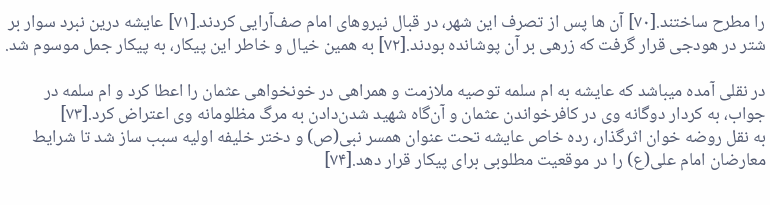را مطرح ساختند.[۷۰] آن ها پس از تصرف این شهر، در قبال نیروهای امام صف‌آرایی کردند.[۷۱] عایشه درین نبرد سوار بر شتر در هودجی قرار گرفت که زرهی بر آن پوشانده بودند.[۷۲] به همین خیال و خاطر این پیکار، به پیکار جمل موسوم شد.

در نقلی آمده میباشد که عایشه به‌ ام سلمه توصیه ملازمت و همراهی در خونخواهی عثمان را اعطا کرد و ام سلمه در جواب، به کردار دوگانه وی در کافرخواندن عثمان و آن‌گاه شهید شدن‌دادن به مرگ مظلومانه وی اعتراض کرد.[۷۳]
به نقل روضه خوان اثرگذار، رده خاص عایشه تحت عنوان همسر نبی(ص) و دختر خلیفه اولیه سبب ساز شد تا شرایط معارضان امام علی(ع) را در موقعیت مطلوبی برای پیکار قرار دهد.[۷۴]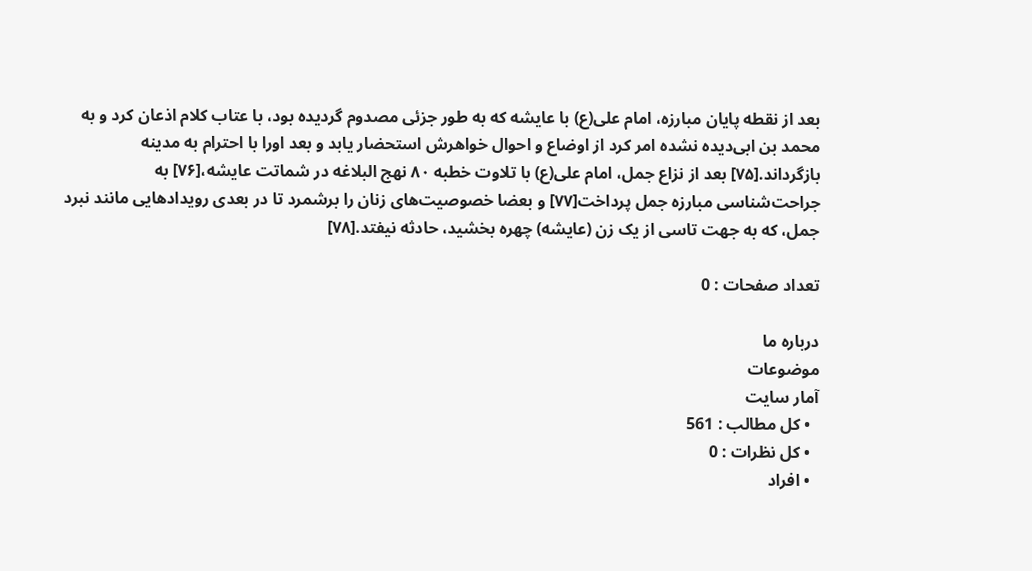بعد از نقطه پايان مبارزه، امام علی(ع) با عایشه که به طور جزئی مصدوم گردیده بود، با عتاب کلام اذعان کرد و به محمد بن ابی‌دیده نشده امر کرد از اوضاع و احوال خواهرش استحضار یابد و بعد اورا با احترام به مدینه بازگرداند.[۷۵] بعد از نزاع جمل، امام علی(ع) با تلاوت خطبه ۸۰ نهج البلاغه در شماتت عایشه،[۷۶] به جراحت‌شناسی مبارزه جمل پرداخت[۷۷] و بعضا خصوصیت‌های زنان را برشمرد تا در بعدی رویدادهایی مانند نبرد جمل، که به جهت تاسی از یک زن (عایشه) چهره بخشید، حادثه نیفتد.[۷۸]

تعداد صفحات : 0

درباره ما
موضوعات
آمار سایت
  • کل مطالب : 561
  • کل نظرات : 0
  • افراد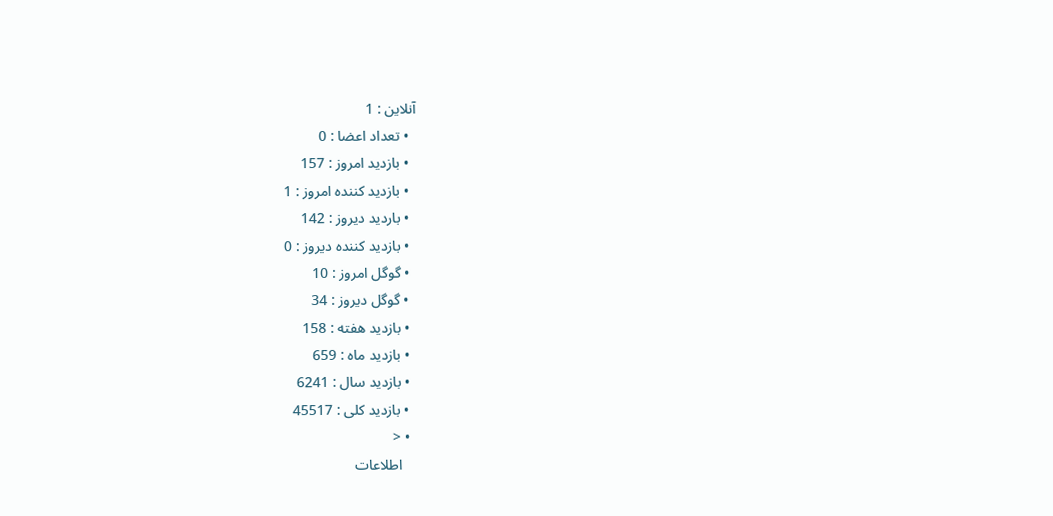آنلاین : 1
  • تعداد اعضا : 0
  • بازدید امروز : 157
  • بازدید کننده امروز : 1
  • باردید دیروز : 142
  • بازدید کننده دیروز : 0
  • گوگل امروز : 10
  • گوگل دیروز : 34
  • بازدید هفته : 158
  • بازدید ماه : 659
  • بازدید سال : 6241
  • بازدید کلی : 45517
  • <
    اطلاعات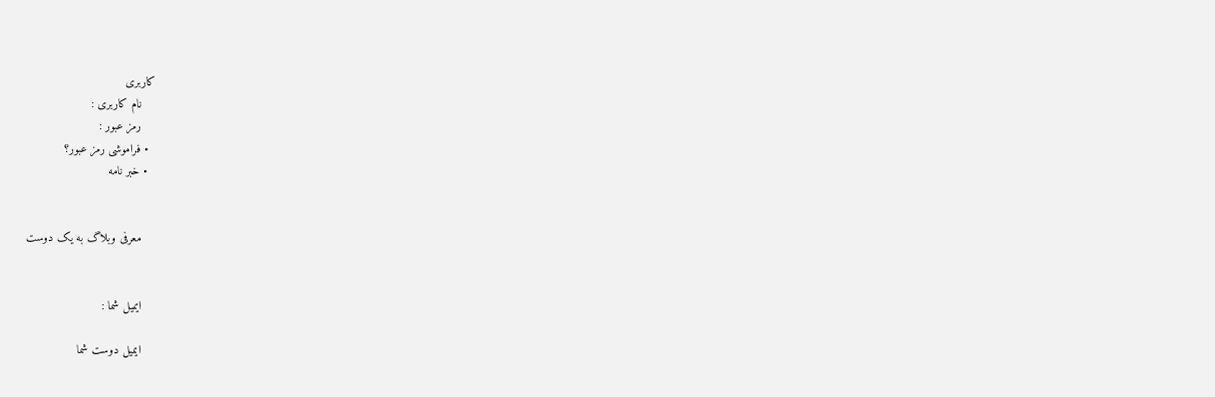کاربری
    نام کاربری :
    رمز عبور :
  • فراموشی رمز عبور؟
  • خبر نامه


    معرفی وبلاگ به یک دوست


    ایمیل شما :

    ایمیل دوست شما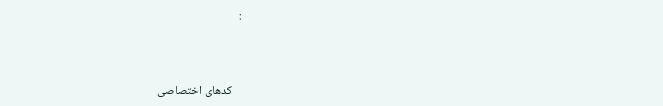:



    کدهای اختصاصی